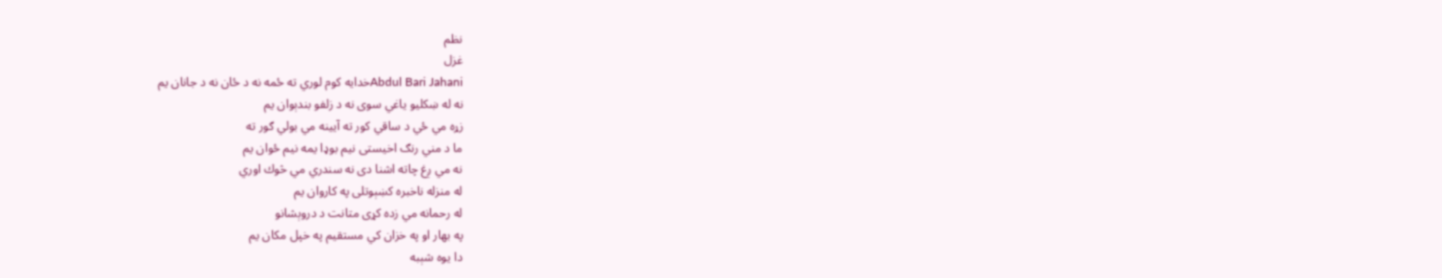نظم
غزل
Abdul Bari Jahaniخدايه كوم لوري ته ځمه نه د ځان نه د جانان يم
نه له ښكليو ياغي سوى نه د زلفو بندېوان يم
زړه مي ځي د ساقي كور ته آيينه مي بولي ګور ته
ما د مني رنګ اخيستى نيم بوډا يمه نيم ځوان يم
نه مي ږغ چاته اشنا دى نه سندري مي څوك اوري
له منزله ناخبره كښېوتلى په كاروان يم
له رحمانه مي زده كړى متانت د دروېشانو
په بهار او په خزان كي مستقيم په خپل مكان يم
دا يوه شېبه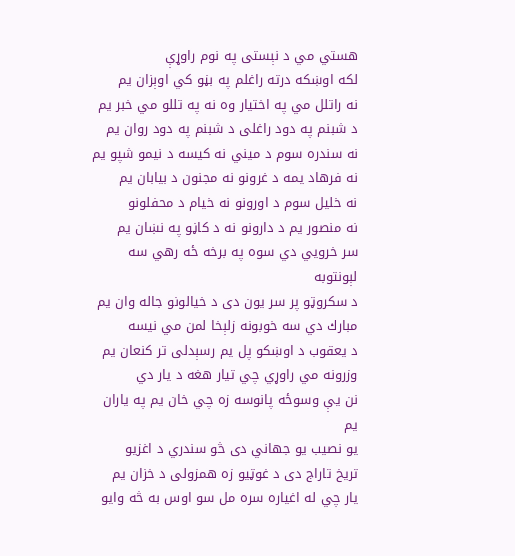هستي مي د نېستى په نوم راوړې
لكه اوښكه درته راغلم په بڼو كي اوېزان يم
نه راتلل مي په اختيار وه نه په تللو مي خبر يم
د شبنم په دود راغلى د شبنم په دود روان يم
نه سندره سوم د ميني نه كيسه د نيمو شپو يم
نه فرهاد يمه د غرونو نه مجنون د بيابان يم
نه خليل سوم د اورونو نه خيام د محفلونو
نه منصور يم د دارونو نه د كاڼو په نښان يم
سر خرويي دي سوه په برخه ځه رهي سه لېونتوبه
د سكروټو پر سر يون دى د خيالونو جاله وان يم
مبارك دي سه خوبونه زلېخا لمن مي نيسه
د يعقوب د اوښكو پل يم رسېدلى تر كنعان يم
وزرونه مي راوړي چي تيار هغه د يار دي
نن يې وسوځه پانوسه زه چي خان يم په ياران يم
يو نصيب يو جهاني دى څو سندري د اغزيو
تريخ تاراج دى د غوټيو زه همزولى د خزان يم
يار چي له اغياره سره مل سو اوس به څه وايو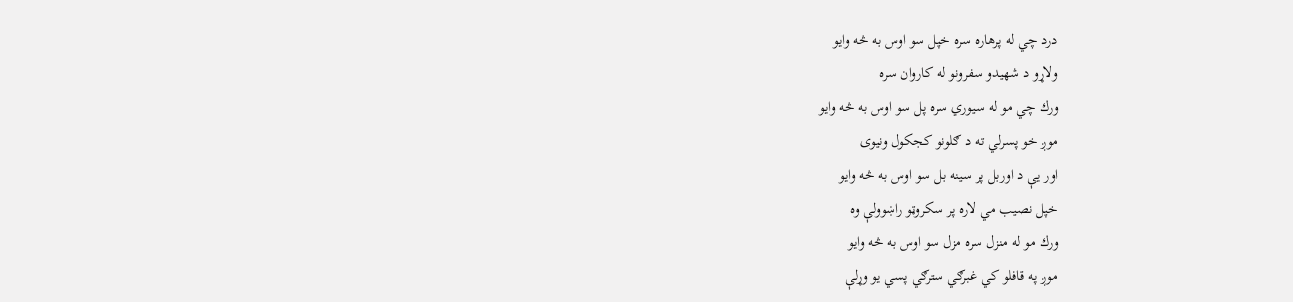درد چي له پرهاره سره خپل سو اوس به څه وايو
ولاړو د شهيدو سفرونو له كاروان سره
ورك چي مو له سيوري سره پل سو اوس به څه وايو
موږ خو پسرلي ته د ګلونو كجكول ونيوى
اور يې د اوربل پر سينه بل سو اوس به څه وايو
خپل نصيب مي لاره پر سكروټو راښوولې وه
ورك مو له منزل سره مزل سو اوس به څه وايو
موږ په قافلو كي غبرګي سترګي پسي يو وړلې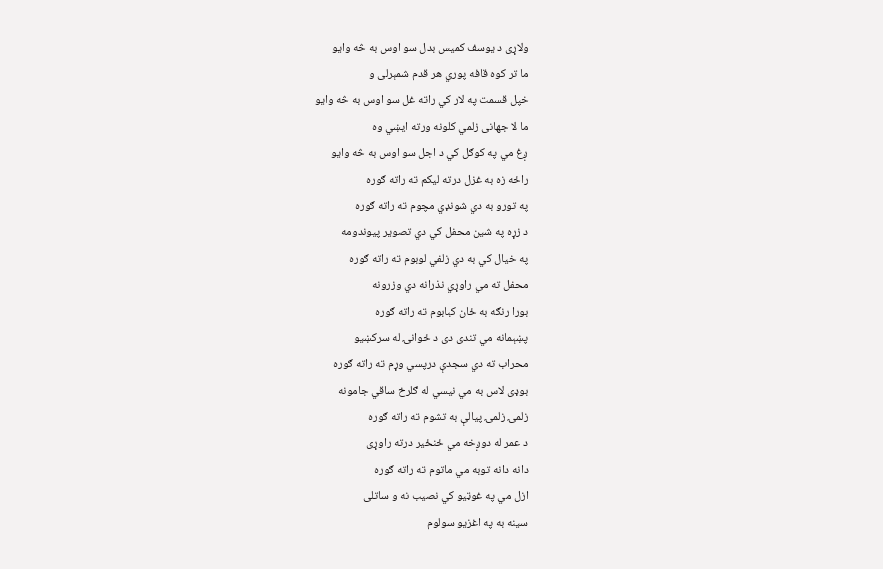ولاړى د يوسف كميس بدل سو اوس به څه وايو
ما تر كوه قافه پوري هر قدم شمېرلى و
خپل قسمت په لار كي راته غل سو اوس به څه وايو
ما لا جهانى زلمي كلونه ورته ايښي وه
ږغ مي په كوګل كي د اجل سو اوس به څه وايو
راځه زه به غزل درته ليكم ته راته ګوره
په تورو به دي شونډي مچوم ته راته ګوره
د زړه په شين محفل كي دي تصوير پيوندومه
په خيال كي به دي زلفي لوبوم ته راته ګوره
محفل ته مي راوړي نذرانه دي وزرونه
بورا رنګه به ځان كبابوم ته راته ګوره
پښېمانه مي تندى دى د ځوانۍ له سركښيو
محراب ته دي سجدې درپسي وړم ته راته ګوره
بوډى لاس به مي نيسي له ګلرخ ساقي جامونه
زلمۍ زلمۍ پيالې به تشوم ته راته ګوره
د عمر له دوږخه مي ځنځير درته راوړى
دانه دانه توبه مي ماتوم ته راته ګوره
ازل مي په غوټيو كي نصيب نه و ساتلى
سينه به په اغزيو سولوم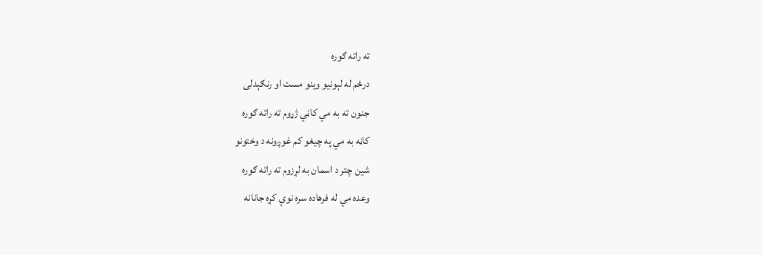ته راته ګوره
درځم له لېونيو وينو مست او رنګېدلى
جنون ته به مي كاڼي ژړوم ته راته ګوره
كاڼه به مي په چيغو كم غوږونه د وختونو
شين چتر د اسمان به لړزوم ته راته ګوره
وعده مي له فرهاده سره نوې كړه جانانه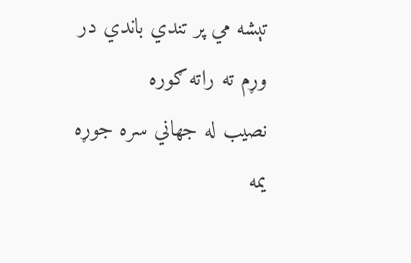تېشه مي پر تندي باندي در وړم ته راته ګوره
نصيب له جهاني سره جوړه يمه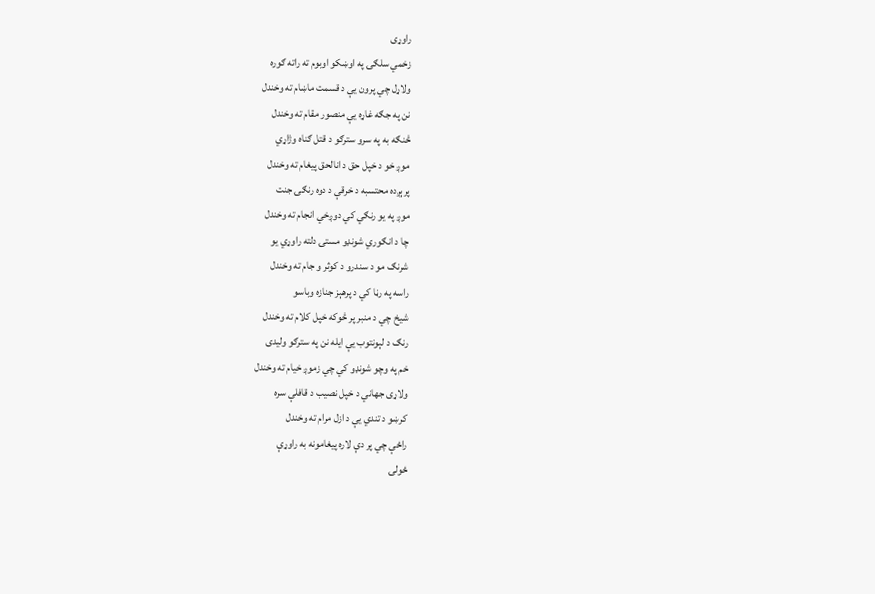راوړى
زخمي سلګۍ په اوښكو اوبوم ته راته ګوره
ولاړل چي پرون يې د قسمت ماښام ته وخندل
نن په جګه غاړه يې منصور مقام ته وخندل
څنګه به په سرو سترګو د قتل ګناه وژاړي
موږ خو د خپل حق د انالحق پيغام ته وخندل
پرېږده محتسبه د خرقې د دوه رنګۍ جنت
موږ په يو رنګي كي دوږخي انجام ته وخندل
چا د انګوري شونډو مستۍ دلته راوړي يو
شرنګ مو د سندرو د كوثر و جام ته وخندل
راسه په رڼا كي د پرهېز جنازه وباسو
شيخ چي د منبر پر څوكه خپل كلام ته وخندل
رنګ د لېونتوب يې ايله نن په سترګو وليدى
خم په وچو شونډو كي چي زموږ خيام ته وخندل
ولاړى جهاني د خپل نصيب د قافلې سره
كرښو د تندي يې د ازل مرام ته وخندل
راځې چي پر دې لاره پيغامونه به راوړې
ځولۍ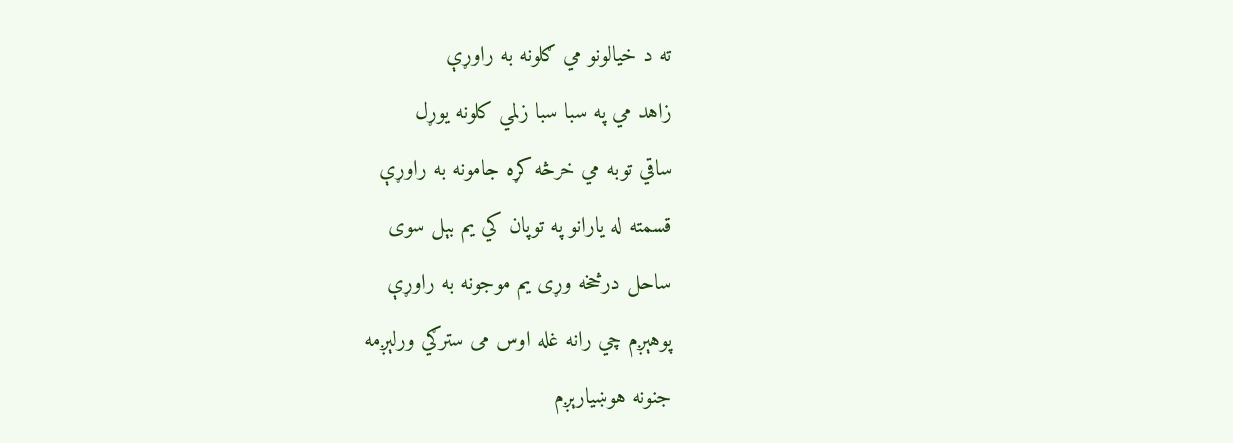ته د خيالونو مي ګلونه به راوړې
زاهد مي په سبا سبا زلمي كلونه يوړل
ساقي توبه مي خرڅه كړه جامونه به راوړې
قسمته له يارانو په توپان كي يم بېل سوى
ساحل درڅخه وړى يم موجونه به راوړې
پوهېږم چي رانه غله اوس مى سترګي ورلېږمه
جنونه هوښيارېږم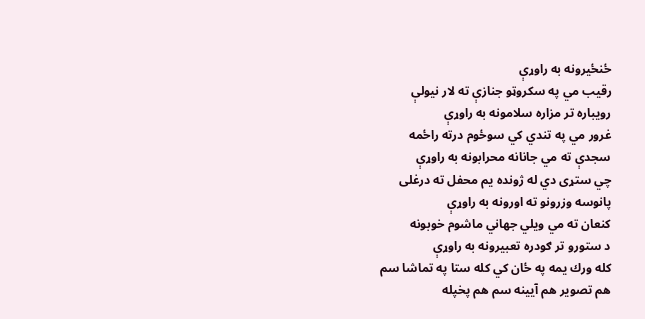ځنځيرونه به راوړې
رقيب مي په سكروټو جنازې ته لار نيولې
رويباره تر مزاره سلامونه به راوړې
غرور مي په تندي كي سوځوم درته راځمه
سجدې ته مي جانانه محرابونه به راوړې
چي ستړى دي له ژونده يم محفل ته درغلى
پانوسه وزرونو ته اورونه به راوړې
كنعان ته مي ويلي جهاني ماشوم خوبونه
د ستورو تر ګودره تعبيرونه به راوړې
كله ورك يمه په ځان كي كله ستا په تماشا سم
هم تصوير هم آيينه سم هم پخپله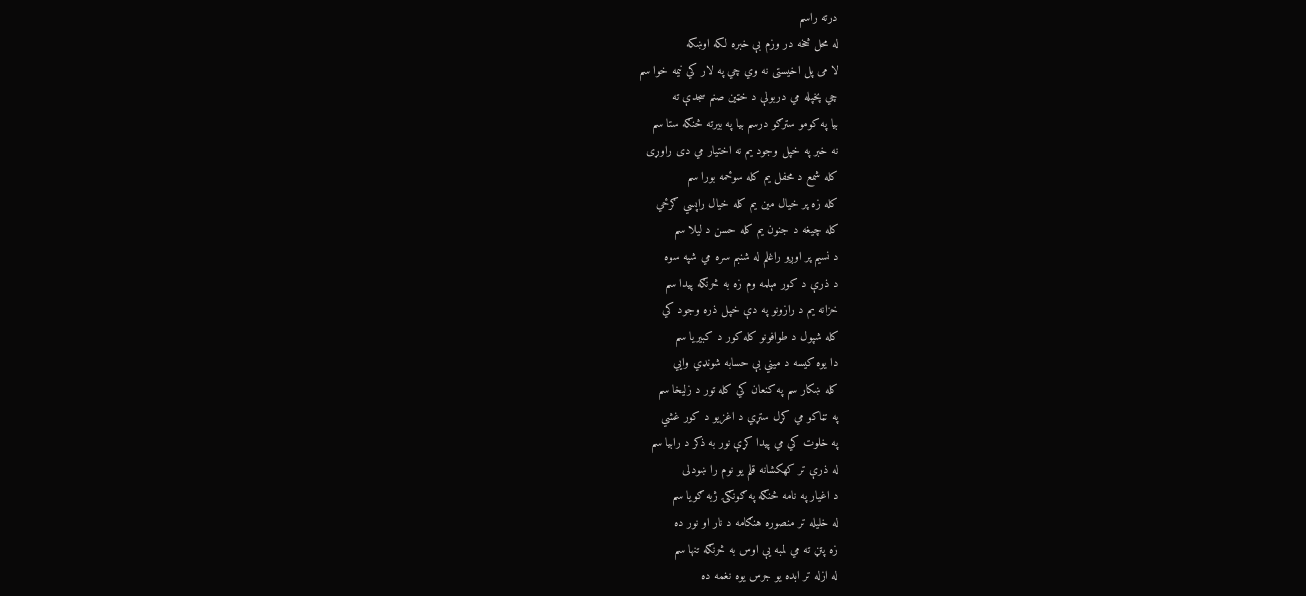درته راسم
له محل څخه در وزم بې خبره لكه اوښكه
لا مى پل اخيستى نه وي چي په لار كي نيمه خوا سم
چي پخپله مي دربولې د خټين صنم سجدې ته
بيا په كومو سترګو درسم بيا په بيرته څنګه ستا سم
نه خبر په خپل وجود يم نه اختيار مي دى راوړى
كله شمع د محفل يم كله سوځمه بورا سم
كله زه پر خيال مين يم كله خيال راپسي ګرځي
كله چيغه د جنون يم كله حسن د ليلا سم
د نسيم پر اوږو راغلم له شنبم سره مي شپه سوه
د ذرې د كور مېلمه وم زه به څرنګه پيدا سم
خزانه يم د رازونو په دې خپل ذره وجود كي
كله شپول د طوافونو كله كور د كبيريا سم
دا يوه كيسه د ميني بې حسابه شونډي وايي
كله ښكار سم په كنعان كي كله تور د زليخا سم
په تڼاكو مي كړل ستړي د اغزيو د كور غشي
په خلوت كي مي پيدا كړې نور به ذكر د رابيا سم
له ذرې تر كهكشانه قلم يو نوم را ښودلى
د اغيار په نامه څنګه په ګونګۍ ژبه ګويا سم
له خليله تر منصوره هنګامه د نار او نور ده
زه پتڼ ته مي لمبه يې اوس به څرنګه تنها سم
له ازله تر ابده يو جرس يوه نغمه ده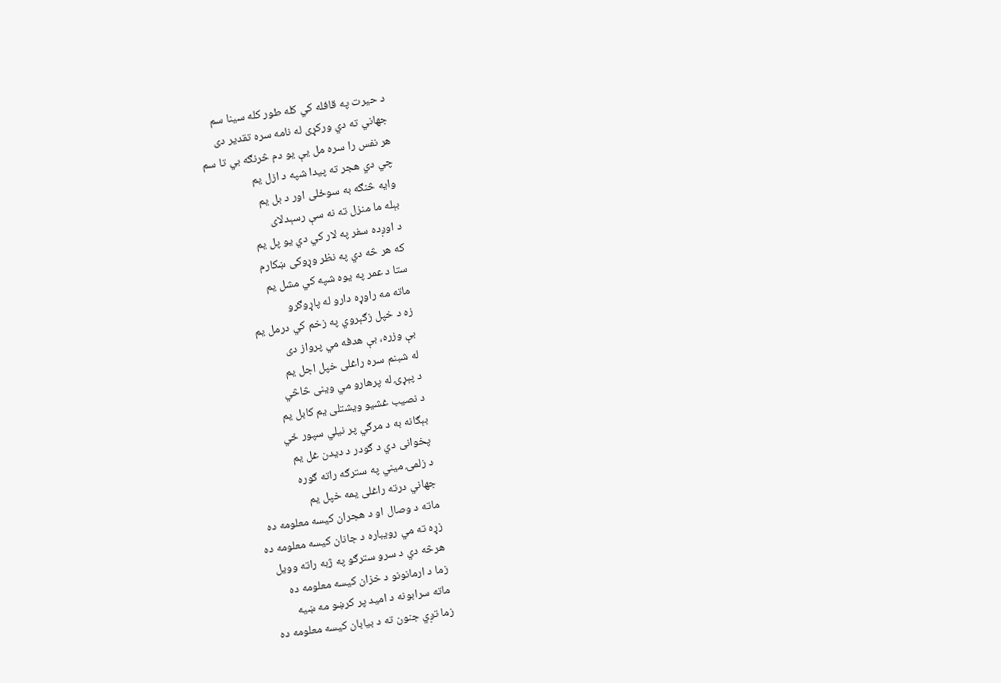د حيرت په قافله كي كله طور كله سينا سم
جهاني ته دي وركړى له نامه سره تقدير دى
هر نفس را سره مل يې يو دم څرنګه بي تا سم
چي دي هجر ته پيدا شپه د ازل يم
وايه څنګه به سوځلى اور د بل يم
بېله ما منزل ته نه سې رسېدلاى
د اوږده سفر په لار كي دي يو پل يم
كه هر څه دي په نظر وړوكى ښكارم
ستا د عمر په يوه شپه كي مشل يم
ماته مه راوړه دارو له پاړوګرو
زه د خپل زګېروي په زخم كي درمل يم
بې وزره، بې هدفه مي پرواز دى
له شبنم سره راغلى خپل اجل يم
د پېړۍ له پرهارو مي وينى څاڅي
د نصيب غشيو ويشتلى يم كابل يم
بېګانه به د مرګي پر نيلي سپور ځي
پخوانى دي د ګودر د ديدن غل يم
د زلمۍ ميني په سترګه راته ګوره
جهاني درته راغلى يمه خپل يم
ماته د وصال او د هجران كيسه معلومه ده
زړه ته مي رويباره د جانان كيسه معلومه ده
هرڅه دي د سرو سترګو په ژبه راته وويل
زما د ارمانونو د خزان كيسه معلومه ده
ماته سرابونه د اميد پر كرښو مه ښيه
زما تږي جنون ته د بيابان كيسه معلومه ده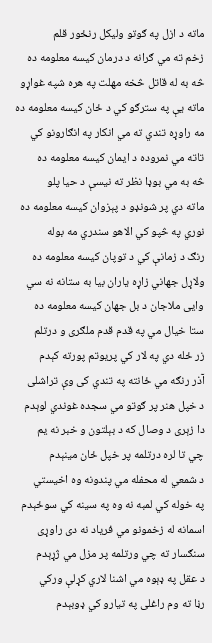ماته د ازل په ګوتو وليكل رنځور قلم
زخم ته مي ګرانه د درمان كيسه معلومه ده
څه به له قاتل څخه مهلت په هره شپه غواړو
ماته يې په سترګو كي د ځان كيسه معلومه ده
مه راوړه تندي ته مي انكار په انګارونو كي
تاته مي نمروده د ايمان كيسه معلومه ده
څه به مي بوډا نظر ته نيسې د حيا پلو
ماته دي پر شونډو د پېزوان كيسه معلومه ده
نوري په څپو كي الاهو سندري مه بوله
رنګ د زمانې كي د توپان كيسه معلومه ده
ولاړل جهاني زاړه ياران بيا به ستانه نه سي
وايى ملاجان د بل جهان كيسه معلومه ده
ستا خيال مي په قدم قدم ملګرى و درتلم
زر ځله دي په لار كي پريوتم پورته كېدم
آذر رنګه مي ځانته په تندي كى وې تراشلى
د خپل هنر پر ګوتو مي سجده غوندي لوېدم
دا زېرى د وصال كه د بېلتون و خبر نه يم
چي تا لره درتلمه پر خپل ځان مينېدم
د شمعي له محفله مي پندونه وه اخيستي
په خوله كي لمبه نه وه په سينه كي سوځېدم
اسمانه له زخمونو مي فرياد نه دى راوړى
سنګسار ته چي ورتلمه پر مزل مي ژړېدم
د عقل په ډېوه مي اشنا لاري كړلې وركي
رڼا ته وم راغلى په تيارو كي ډوبېدم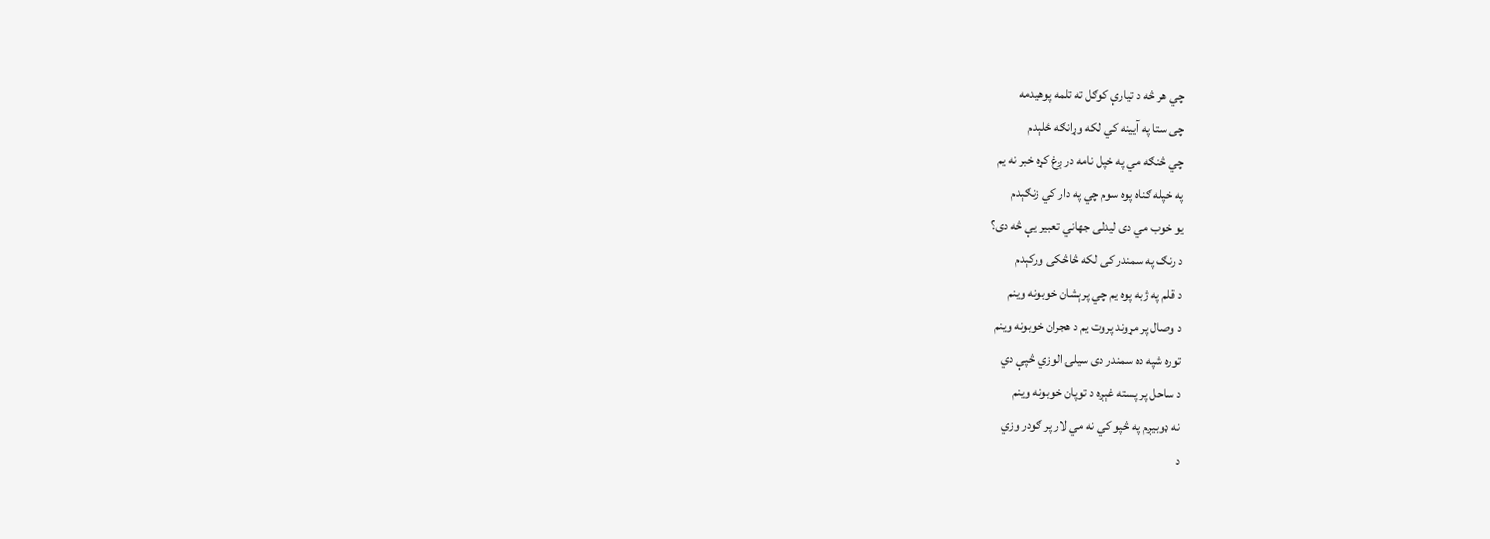چي هر څه د تيارې كوګل ته تلمه پوهيدمه
چى ستا په آيينه كي لكه وړانګه ځلېدم
چي څنګه مي په خپل نامه در ږغ كړه خبر نه يم
په خپله ګناه پوه سوم چي په دار كي زنګېدم
يو خوب مي دى ليدلى جهاني تعبير يې څه دى؟
د رنګ په سمندر كى لكه څاڅكى وركېدم
د قلم په ژبه پوه يم چي پرېشان خوبونه وينم
د وصال پر مړوند پروت يم د هجران خوبونه وينم
توره شپه ده سمندر دى سيلۍ الوزي څپې دي
د ساحل پر پسته غېږه د توپان خوبونه وينم
نه ډوبيږم په څپو كي نه مي لار پر ګودر وزي
د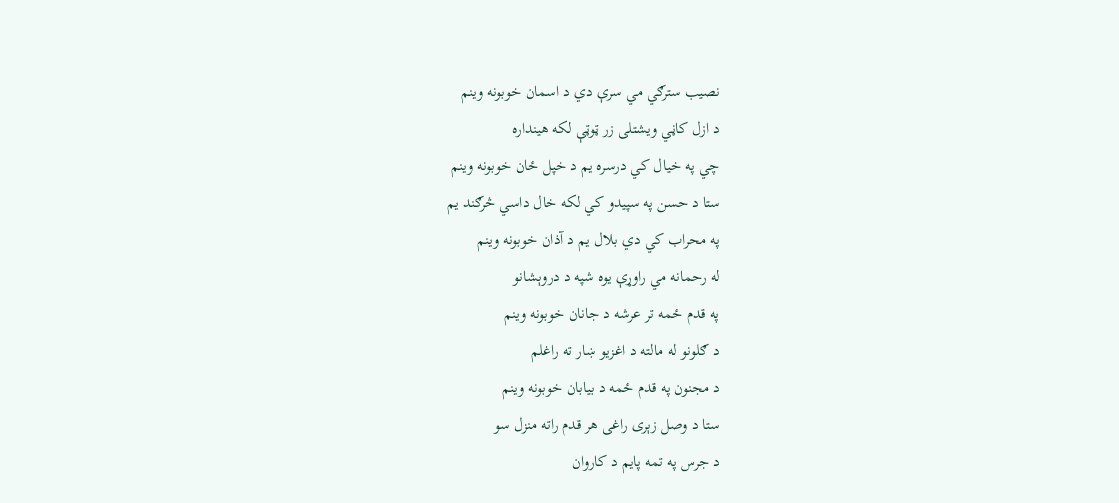نصيب سترګي مي سرې دي د اسمان خوبونه وينم
د ازل كاڼي ويشتلى زر ټوټې لكه هينداره
چي په خيال كي درسره يم د خپل ځان خوبونه وينم
ستا د حسن په سپيدو كي لكه خال داسي څرګند يم
په محراب كي دي بلال يم د آذان خوبونه وينم
له رحمانه مي راوړې يوه شپه د دروېشانو
په قدم ځمه تر عرشه د جانان خوبونه وينم
د ګلونو له مالته د اغزيو ښار ته راغلم
د مجنون په قدم ځمه د بيابان خوبونه وينم
ستا د وصل زېرى راغى هر قدم راته منزل سو
د جرس په تمه پايم د كاروان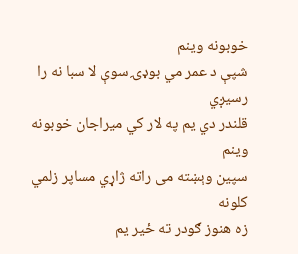خوبونه وينم
شپې د عمر مي بوډۍ سوې لا سبا نه را رسيږي
قلندر دي يم په لار كي ميراجان خوبونه وينم
سپين وېښته مى راته ژاړي مساپر زلمي كلونه
زه هنوز ګودر ته ځير يم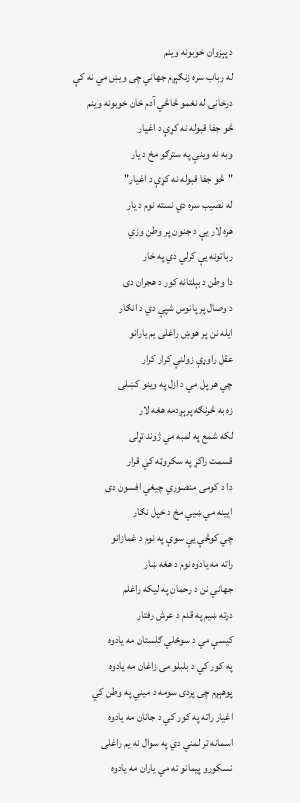د پېزوان خوبونه وينم
له رباب سره زنګېږم جهاني چى ويښ مي نه كې
درخانۍ له نغمو څاڅي آدم خان خوبونه وينم
څو جفا قبوله نه كړې د اغيار
وبه نه وينې په سترګو مخ د يار
"څو جفا قبوله نه كړې د اغيار"
له نصيب سره دي نسته نوم د يار
هره لار يې د جنون پر وطن وزي
رباتونه يې كرلي دي په خار
دا وطن د بېلتانه كور د هجران دى
د وصال پر پانوس شپې دي د انګار
ايله نن پر هوښ راغلى يم يارانو
عقل راوړې زولنې كرار كرار
چي هر پل مي د ازل په وينو كښلى
زه به څرنګه پرېږدمه هغه لار
لكه شمع په لمبه مي ژوند تړلى
قسمت راكړ په سكروټه كي قرار
دا د كومى منصوري چيغي افسون دى
ايينه مي ښيي مخ د خپل نګار
چي كوڅې يې سوې په نوم د غمازانو
راته مه يادوه نوم د هغه ښار
جهاني نن د رحمان په ليكه راغلم
درته ښيم په قدم د عرش رفتار
كيسې مي د سوځلي ګلستان مه يادوه
په كور كي د بلبلو مى زاغان مه يادوه
پوهېږم چى پردى سومه د ميني په وطن كي
اغيار راته په كور كي د جانان مه يادوه
اسمانه تر لمني دي په سوال نه يم راغلى
نسكورو پيمانو ته مي ياران مه يادوه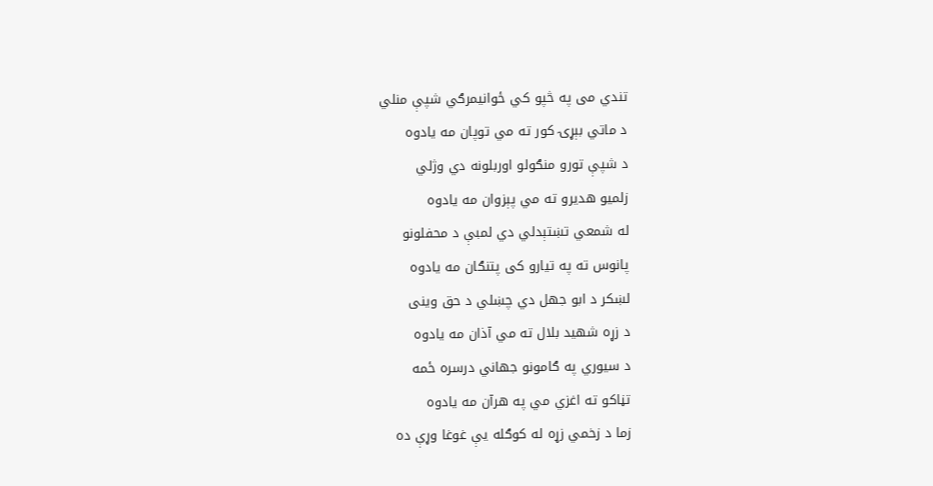تندي مى په څپو كي ځوانيمرګي شپې منلي
د ماتي بېړۍ كور ته مي توپان مه يادوه
د شپې تورو منګولو اوربلونه دي وژلي
زلميو هديرو ته مي پېزوان مه يادوه
له شمعي تښتېدلي دي لمبې د محفلونو
پانوس ته په تيارو كى پتنګان مه يادوه
لښكر د ابو جهل دي چښلي د حق وينى
د زړه شهيد بلال ته مي آذان مه يادوه
د سيوري په ګامونو جهاني درسره ځمه
تڼاكو ته اغزي مي په هرآن مه يادوه
زما د زخمي زړه له كوګله يې غوغا وړې ده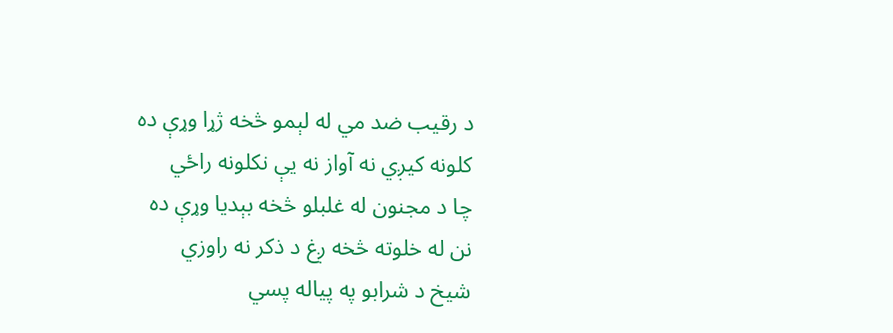د رقيب ضد مي له لېمو څخه ژړا وړې ده
كلونه كيږي نه آواز نه يې نكلونه راځي
چا د مجنون له غلبلو څخه بېديا وړې ده
نن له خلوته څخه ږغ د ذكر نه راوزي
شيخ د شرابو په پياله پسي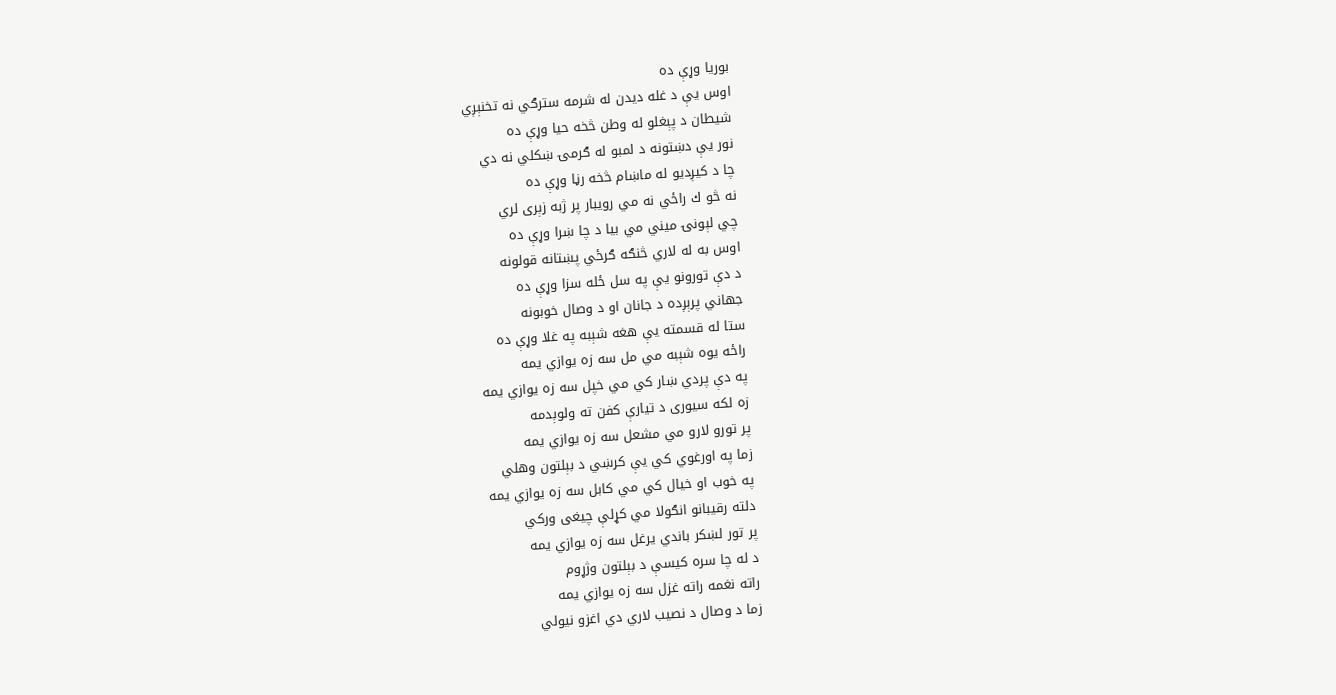بوريا وړې ده
اوس يې د غله ديدن له شرمه سترګي نه تخنېږي
شيطان د پېغلو له وطن څخه حيا وړې ده
نور يې دښتونه د لمبو له ګرمۍ ښكلي نه دي
چا د كيږديو له ماښام څخه رڼا وړې ده
نه څو ك راځي نه مي رويبار پر ژبه زېرى لري
چي لېونۍ ميني مي بيا د چا ښرا وړې ده
اوس به له لاري څنګه ګرځي پښتانه قولونه
د دې تورونو يې په سل ځله سزا وړې ده
جهاني پرېږده د جانان او د وصال خوبونه
ستا له قسمته يې هغه شېبه په غلا وړې ده
راځه يوه شېبه مي مل سه زه يوازي يمه
په دې پردي ښار كي مي خپل سه زه يوازي يمه
زه لكه سيورى د تيارې كفن ته ولوېدمه
پر تورو لارو مي مشعل سه زه يوازي يمه
زما په اورغوي كي يې كرښي د بېلتون وهلي
په خوب او خيال كي مي كابل سه زه يوازي يمه
دلته رقيبانو انګولا مي كړلې چيغى وركي
پر تور لښكر باندي يرغل سه زه يوازي يمه
د له چا سره كيسې د بېلتون وژړوم
راته نغمه راته غزل سه زه يوازي يمه
زما د وصال د نصيب لاري دي اغزو نيولي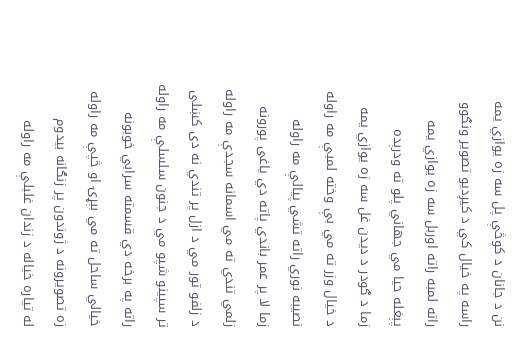نن د جانان د كوڅې پل سه زه يوازي يمه
راسه په خيال كي د كيږديو تصوير ونګوو
راته لمبه راته اوربل سه زه يوازي يمه
پېغله حيا مي جهاني پلو ته ودرېده
زما د ګودر د ديدن غل سه زه يوازي يمه
د خيال وزر ته مي بې وخته لمبې مه راوله
نصيبه نوري راته تشي پيالې مه راوله
زما لا پر عمر باندي پاته دي ياغى پورونه
زلمي تندي ته مي اسمانه سجدې مه راوله
د زلفو تور مي د ازل پر تندي نه دى كښلى
تر سپينو شپو مي د جنون سلسلې مه راوله
راته په برخه دي قسمته سرابي خوبونه
خيالي ساحل ته مي بېړۍ او څپې مه راوله
زه تصويرونه د ژوندون پر زنګانه بيدوم
له تياره خياله د زندان غلبلې مه راوله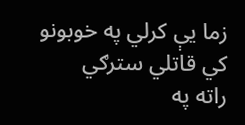زما يې كرلي په خوبونو كي قاتلي سترګي
راته په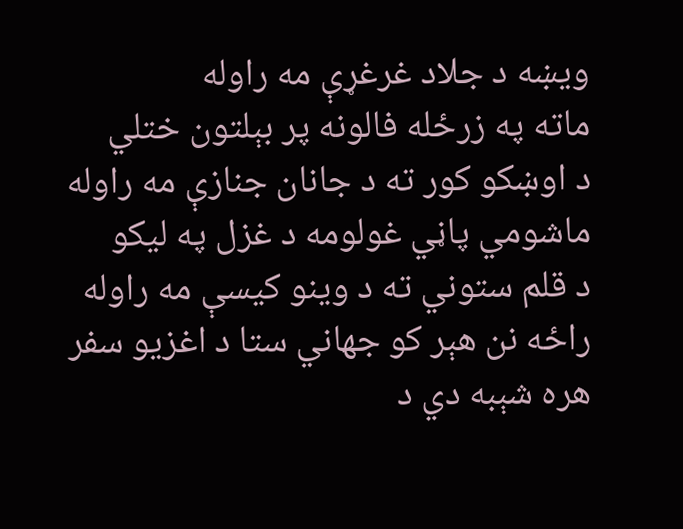ويښه د جلاد غرغړې مه راوله
ماته په زرځله فالونه پر بېلتون ختلي
د اوښكو كور ته د جانان جنازې مه راوله
ماشومي پاڼي غولومه د غزل په ليكو
د قلم ستوني ته د وينو كيسې مه راوله
راځه نن هېر كو جهاني ستا د اغزيو سفر
هره شېبه دي د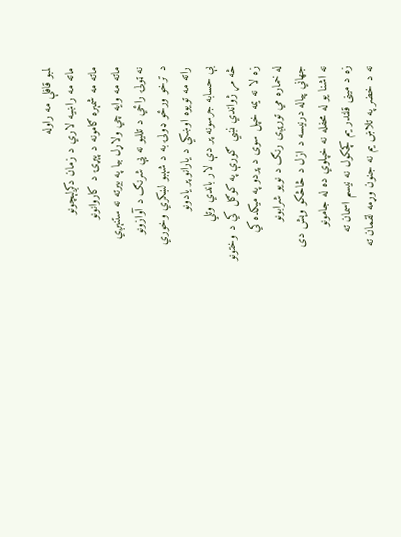لمبو قافلې مه راوله
ماته مه راښيه لاري د زمان دكږلېچونو
ماته مه شمېره ګامونه د پېړۍ د كاروانونو
ماته مه وايه چي ولاړل بيا په بيرته نه ستنېږي
نه ټولۍ راځي د تلليو نه يې شرنګ د آوازونو
د ترخو ورځو ډولۍ به د شېبو لښكري وخوري
راته مه تويوه اوښكي د يارانو پر يادونو
بې حسابه جرسونه پر دې لار باندي وتلي
څه مړ ژواندي نښي ګورې په كوګل كي د وختونو
زه لا نه يمه خپل سوى د پردو په ميكده كي
له خماره مي تورېږى رنګ د نويو شرابونو
جهاني پياله درنيسه د ازل د څاڅكو وېش دى
نه اشنا يو له محفله نه خپلوي ده له جامونو
زه د مينى قلندر يم كچكول نه نيسم اسمان ته
نه د خضر په تلاښ يم نه جنون وړمه لقمان ته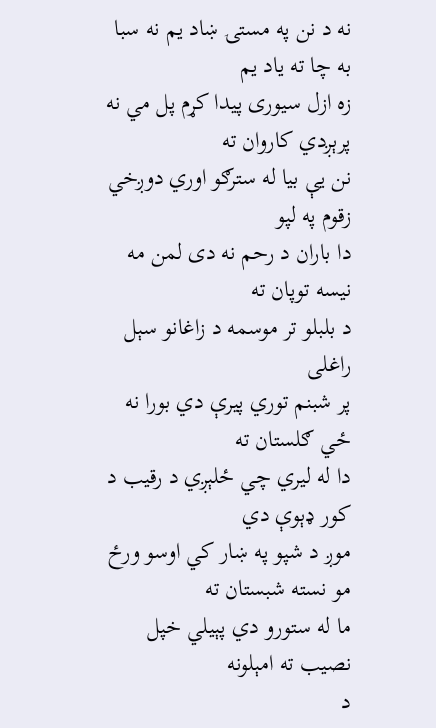نه د نن په مستۍ ښاد يم نه سبا به چا ته ياد يم
زه ازل سيورى پيدا كړم پل مي نه پرېږدي كاروان ته
نن يې بيا له سترګو اوري دوږخي زقوم په لپو
دا باران د رحم نه دى لمن مه نيسه توپان ته
د بلبلو تر موسمه د زاغانو سېل راغلى
پر شبنم توري پيرې دي بورا نه ځي ګلستان ته
دا له ليري چي ځلېږي د رقيب د كور ډېوې دي
موږ د شپو په ښار كي اوسو ورځ مو نسته شبستان ته
ما له ستورو دي پېيلي خپل نصيب ته امېلونه
د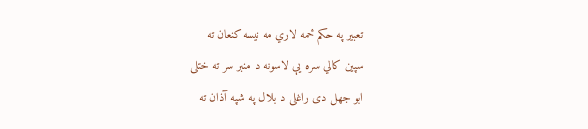تعبير په حكم ځمه لاري مه نيسه كنعان ته
سپين كالي سره يې لاسونه د منبر سر ته ختلى
ابو جهل دى راغلى د بلال په شپه آذان ته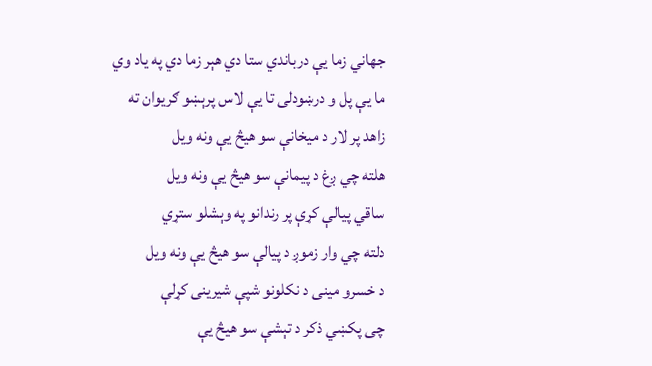جهاني زما يې درباندي ستا دي هېر زما دي په ياد وي
ما يې پل و درښودلى تا يې لاس پرېښو ګريوان ته
زاهد پر لار د ميخانې سو هيڅ يې ونه ويل
هلته چي ږغ د پيمانې سو هيڅ يې ونه ويل
ساقي پيالې كړې پر رندانو په وېشلو ستړي
دلته چي وار زموږ د پيالې سو هيڅ يې ونه ويل
د خسرو مينى د نكلونو شپې شيرينى كړلې
چى پكښي ذكر د تېشې سو هيڅ يې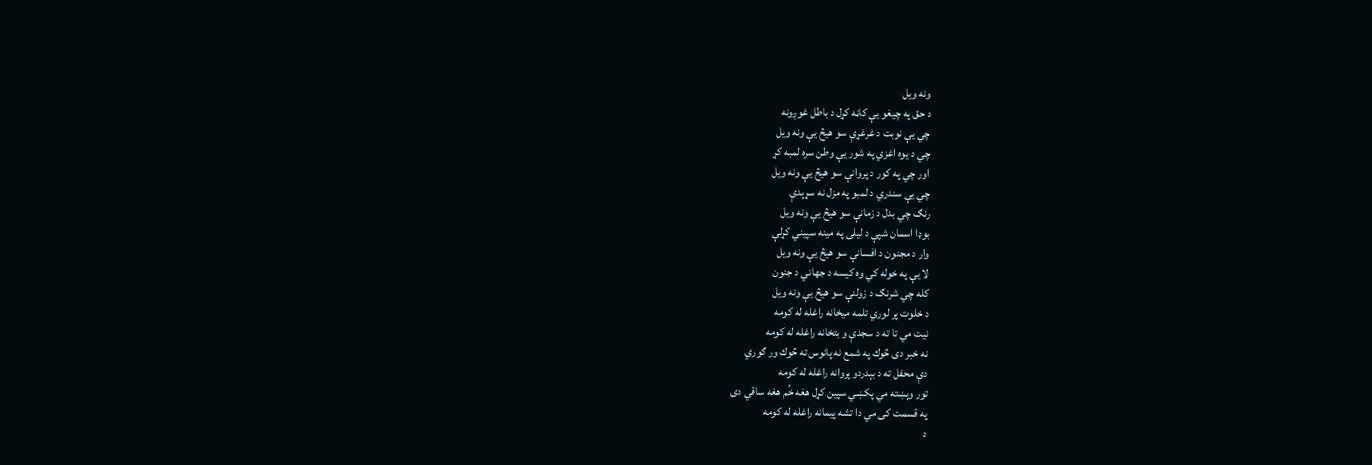ونه ويل
د حق په چيغو يې كاڼه كړل د باطل غوږونه
چي يې نوبت د غرغړې سو هيڅ يې ونه ويل
چي د يوه اغزي په شور يې وطن سره لمبه كړ
اور چي په كور د پروانې سو هيڅ يې ونه ويل
چي يې سندري د لمبو په مزل نه سړېدې
رنګ چي بدل د زمانې سو هيڅ يې ونه ويل
بوډا اسمان شپې د ليلى په مينه سپيني كړلې
وار د مجنون د افسانې سو هيڅ يې ونه ويل
لا يې په خوله كي وه كيسه د جهاني د جنون
كله چي شرنګ د زولنې سو هيڅ يې ونه ويل
د خلوت پر لوري تلمه ميخانه راغله له كومه
نيت مي تا ته د سجدې و بتخانه راغله له كومه
نه خبر دى څوك په شمع نه پانوس ته څوك ور ګوري
دې محفل ته د بېدردو پروانه راغله له كومه
تور وېښته مي پكښي سپين كړل هغه خُم هغه ساقي دى
په قسمت كى مي دا تشه پيمانه راغله له كومه
د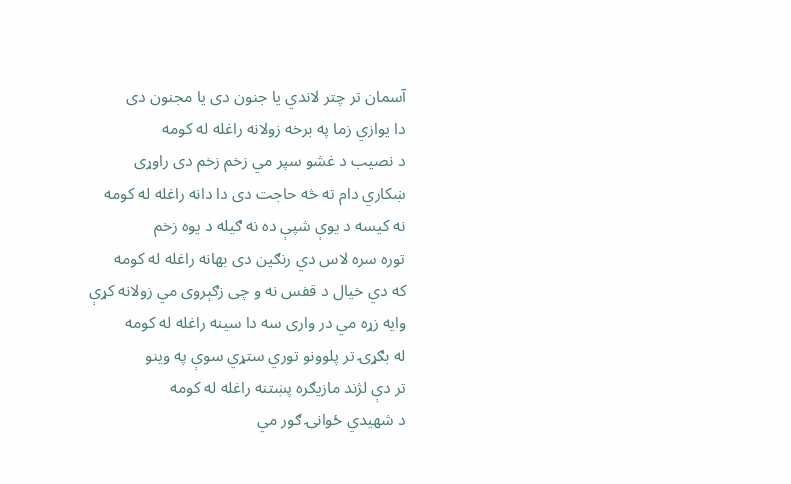آسمان تر چتر لاندي يا جنون دى يا مجنون دى
دا يوازي زما په برخه زولانه راغله له كومه
د نصيب د غشو سپر مي زخم زخم دى راوړى
ښكاري دام ته څه حاجت دى دا دانه راغله له كومه
نه كيسه د يوې شپې ده نه ګيله د يوه زخم
توره سره لاس دي رنګين دى بهانه راغله له كومه
كه دي خيال د قفس نه و چى زګېروى مي زولانه كړې
وايه زړه مي در وارى سه دا سينه راغله له كومه
له بګړۍ تر پلوونو توري ستړي سوې په وينو
تر دې لژند مازيګره پښتنه راغله له كومه
د شهيدي ځوانۍ ګور مي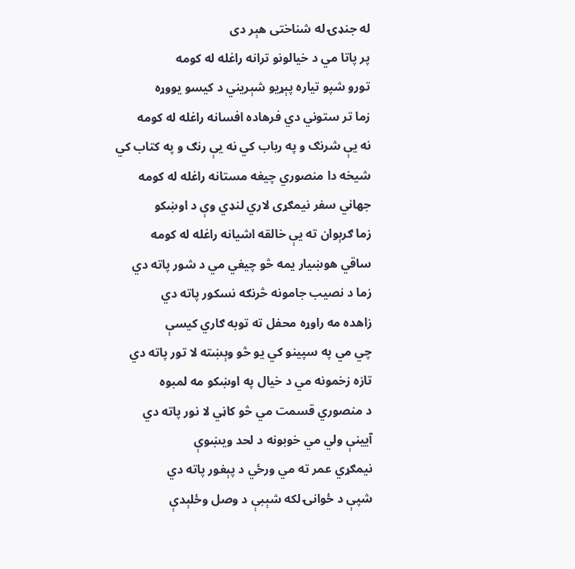له جنډۍ له شناختى هېر دى
پر پاتا مي د خيالونو ترانه راغله له كومه
تورو شپو تياره پېړيو شېريني د كيسو يووړه
زما تر ستوني دي فرهاده افسانه راغله له كومه
نه يې شرنګ و په رباب كي نه يې رنګ و په كتاب كي
شيخه دا منصوري چيغه مستانه راغله له كومه
جهاني سفر نيمګړى لاري لنډي وې د اوښكو
زما ګرېوان ته يې خالقه اشيانه راغله له كومه
ساقي هوښيار يمه څو چيغي مي د شور پاته دي
زما د نصيب جامونه څرنګه نسكور پاته دي
زاهده مه راوړه محفل ته توبه ګاري كيسې
چي مي په سپينو كي يو څو وېښته لا تور پاته دي
تازه زخمونه مي د خيال په اوښكو مه لمبوه
د منصوري قسمت مي څو كاڼي لا نور پاته دي
آيينې ولي مي خوبونه د لحد ويښوې
نيمګړي عمر ته مي ورځي د پېغور پاته دي
شپې د ځوانۍ لكه شېبې د وصل وځلېدې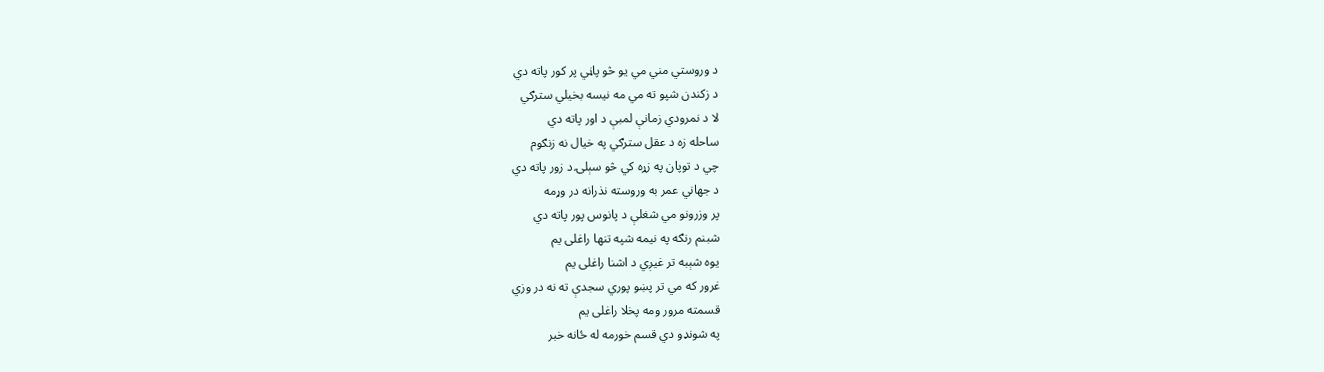د وروستي مني مي يو څو پاڼي پر كور پاته دي
د زكندن شپو ته مي مه نيسه بخيلي سترګي
لا د نمرودي زمانې لمبې د اور پاته دي
ساحله زه د عقل سترګي په خيال نه زنګوم
چي د توپان په زړه كي څو سېلۍ د زور پاته دي
د جهاني عمر به وروسته نذرانه در وړمه
پر وزرونو مي شغلې د پانوس پور پاته دي
شبنم رنګه په نيمه شپه تنها راغلى يم
يوه شېبه تر غيږي د اشنا راغلى يم
غرور كه مي تر پښو پوري سجدې ته نه در وزي
قسمته مرور ومه پخلا راغلى يم
په شونډو دي قسم خورمه له ځانه خبر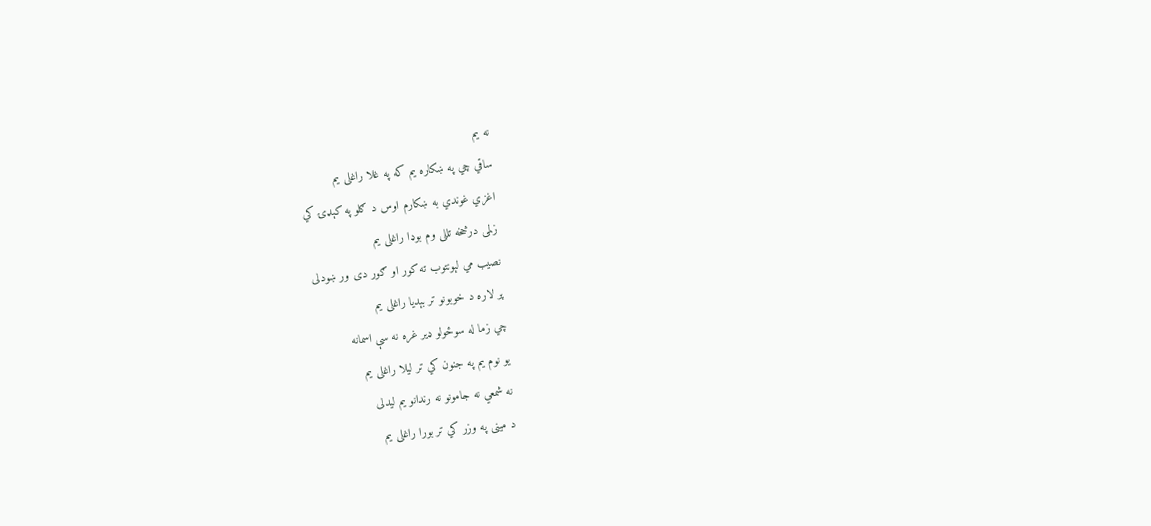نه يم
ساقي چي په ښكاره يم كه په غلا راغلى يم
اغزي غوندي به ښكارم اوس د ګلو په كېډۍ كي
زلمى درڅخه تللى وم بوډا راغلى يم
نصيب مي لېونتوب ته كور او ګور دى ور ښودلى
پر لاره د خوبونو تر بېديا راغلى يم
چي زما له سوځولو ډير غره نه سې اسمانه
يو نوم يم په جنون كي تر ليلا راغلى يم
نه شمعي نه جامونو نه رندانو يم ليدلى
د مينى په وزر كي تر بورا راغلى يم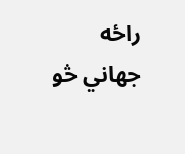راځه جهاني څو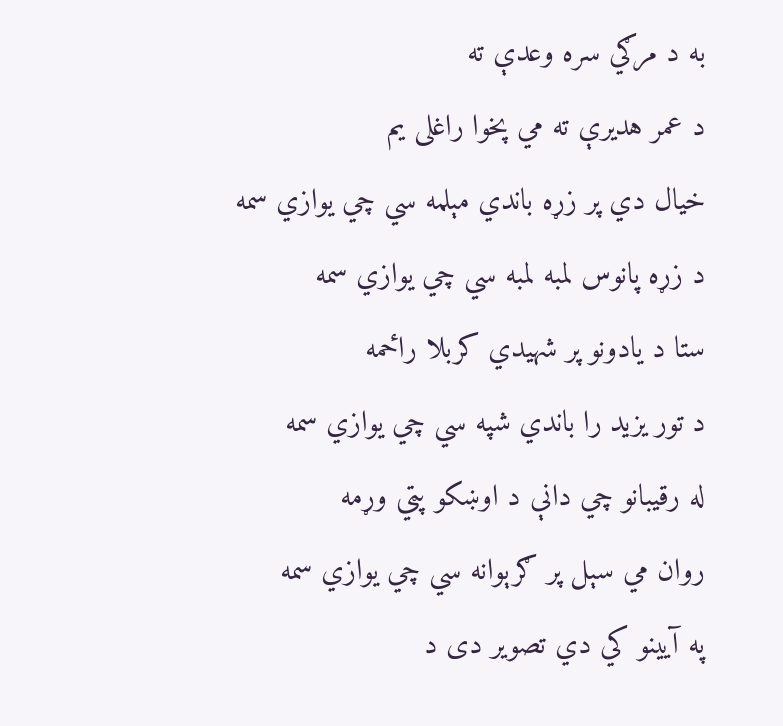به د مرګي سره وعدې ته
د عمر هديرې ته مي پخوا راغلى يم
خيال دي پر زړه باندي مېلمه سي چي يوازي سمه
د زړه پانوس لمبه لمبه سي چي يوازي سمه
ستا د يادونو پر شهيدي كربلا راځمه
د تور يزيد را باندي شپه سي چي يوازي سمه
له رقيبانو چي دانې د اوښكو پټي وړمه
روان مي سېل پر ګرېوانه سي چي يوازي سمه
په آيينو كي دي تصوير دى د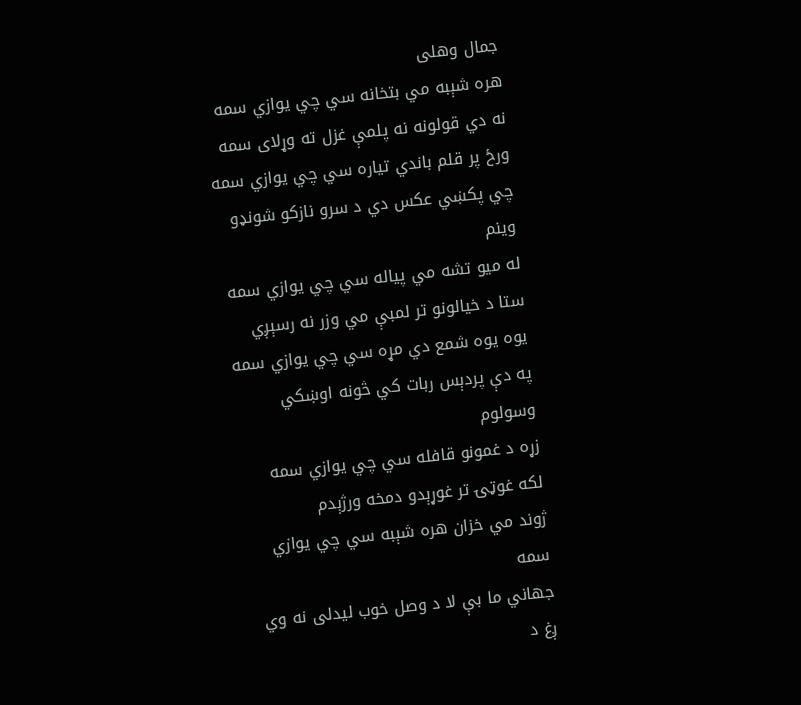جمال وهلى
هره شېبه مي بتخانه سي چي يوازي سمه
نه دي قولونه نه پلمې غزل ته وړلاى سمه
ورځ پر قلم باندي تياره سي چي يوازي سمه
چي پكښي عكس دي د سرو نازكو شونډو وينم
له ميو تشه مي پياله سي چي يوازي سمه
ستا د خيالونو تر لمبې مي وزر نه رسېږي
يوه يوه شمع دي مړه سي چي يوازي سمه
په دې پردېس ربات كي څونه اوښكي وسولوم
زړه د غمونو قافله سي چي يوازي سمه
لكه غوټۍ تر غوړېدو دمخه ورژېدم
ژوند مي خزان هره شېبه سي چي يوازي سمه
جهاني ما بې لا د وصل خوب ليدلى نه وي
ږغ د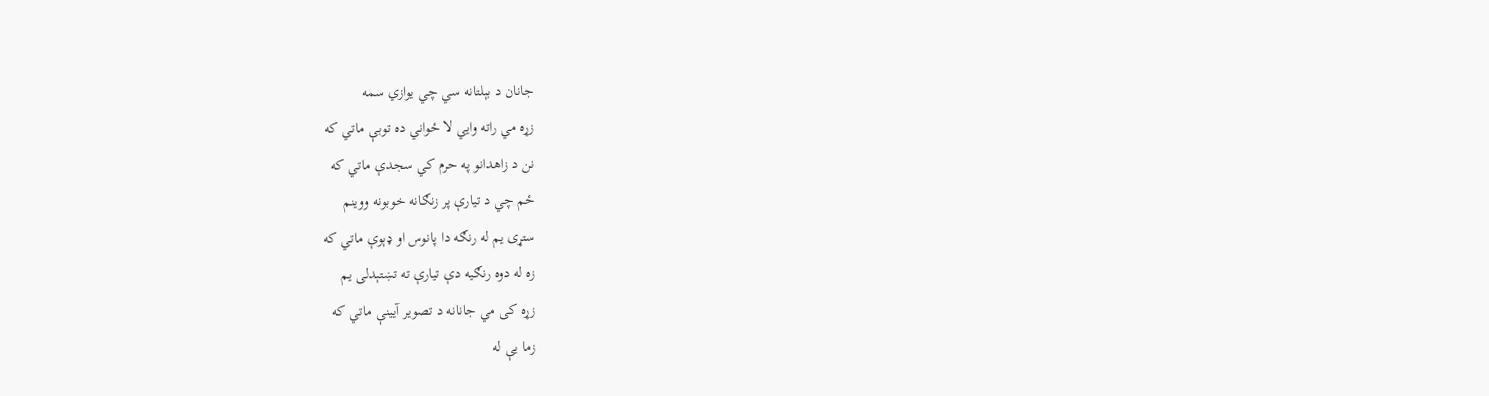جانان د بېلتانه سي چي يوازي سمه
زړه مي راته وايي لا ځواني ده توبې ماتي كه
نن د زاهدانو په حرم كي سجدې ماتي كه
ځم چي د تيارې پر زنګانه خوبونه ووينم
ستړى يم له رنګه دا پانوس او ډېوې ماتي كه
زه له دوه رنګيه دې تيارې ته تښتېدلى يم
زړه كى مي جانانه د تصوير آيينې ماتي كه
زما يې له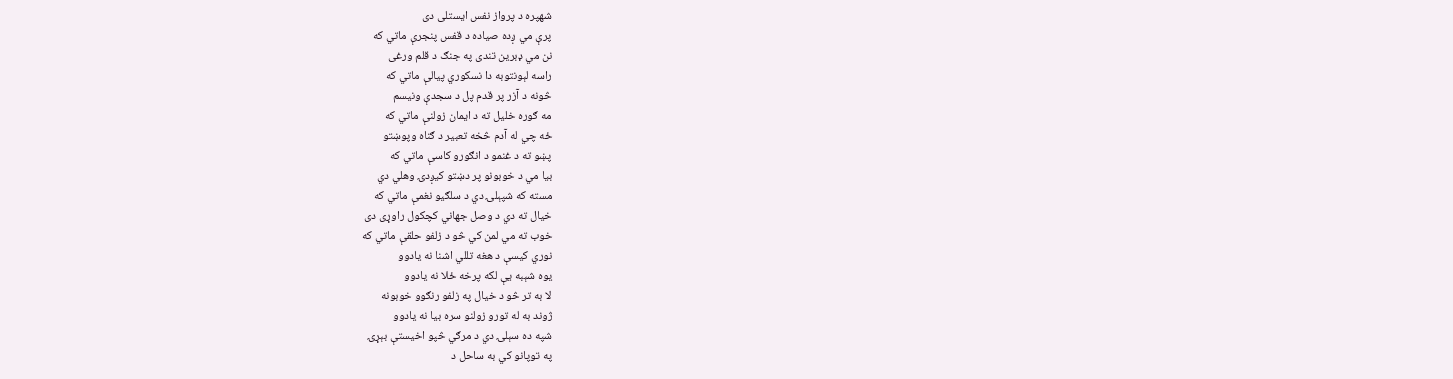شهپره د پرواز نفس ايستلى دى
پرې مي ږده صياده د قفس پنجرې ماتي كه
نن مي ډبرين تندى په جنګ د قلم ورغى
راسه لېونتوبه دا نسكوري پيالې ماتي كه
څونه د آزر پر قدم پل د سجدې ونيسم
مه ګوره خليل ته د ايمان زولنې ماتي كه
ځه چي له آدم څخه تعبير د ګناه وپوښتو
پښو ته د غنمو د انګورو كاسې ماتي كه
بيا مي د خوبونو پر دښتو كيږدۍ وهلي دي
مسته كه شپېلۍ دي د سلګيو نغمې ماتي كه
خيال ته دي د وصل جهاني كچكول راوړى دى
خوب ته مي لمن كي څو د زلفو حلقې ماتي كه
نوري كيسې د هغه تللي اشنا نه يادوو
يوه شېبه يې لكه پرخه ځلا نه يادوو
لا به تر څو د خيال په زلفو رنګوو خوبونه
ژوند به له تورو زولنو سره بيا نه يادوو
شپه ده سېلۍ دي د مرګي څپو اخيستې بېړۍ
په توپانو كي به ساحل د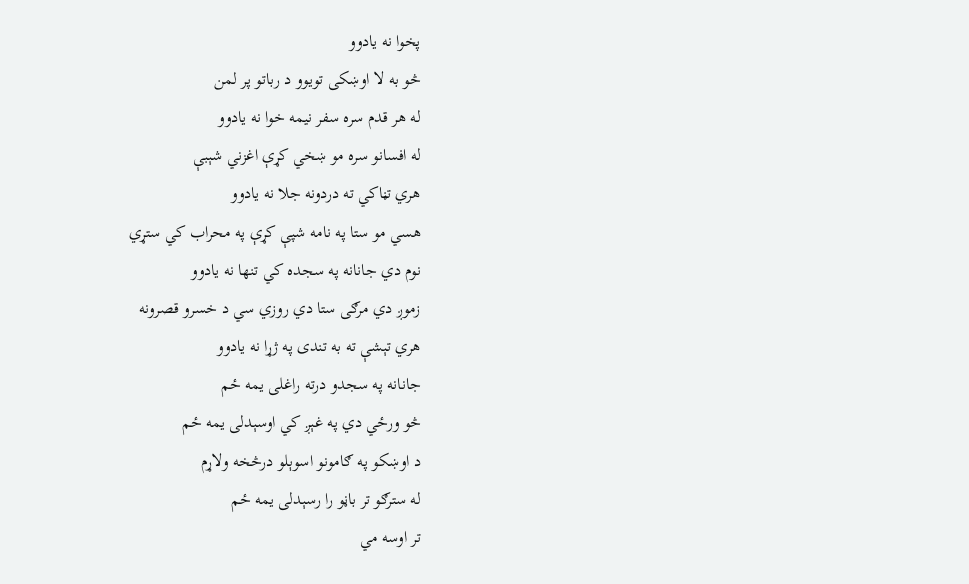پخوا نه يادوو
څو به لا اوښكى تويوو د رباتو پر لمن
له هر قدم سره سفر نيمه خوا نه يادوو
له افسانو سره مو ښخي كړې اغزني شېبې
هري تڼاكي ته دردونه جلا نه يادوو
هسي مو ستا په نامه شپې كړې په محراب كي ستړي
نوم دي جانانه په سجده كي تنها نه يادوو
زموږ دي مرګى ستا دي روزي سي د خسرو قصرونه
هري تېشې ته به تندى په ژړا نه يادوو
جانانه په سجدو درته راغلى يمه ځم
څو ورځي دي په غېږ كي اوسېدلى يمه ځم
د اوښكو په ګامونو اسوېلو درڅخه ولاړم
له سترګو تر باڼو را رسېدلى يمه ځم
تر اوسه مي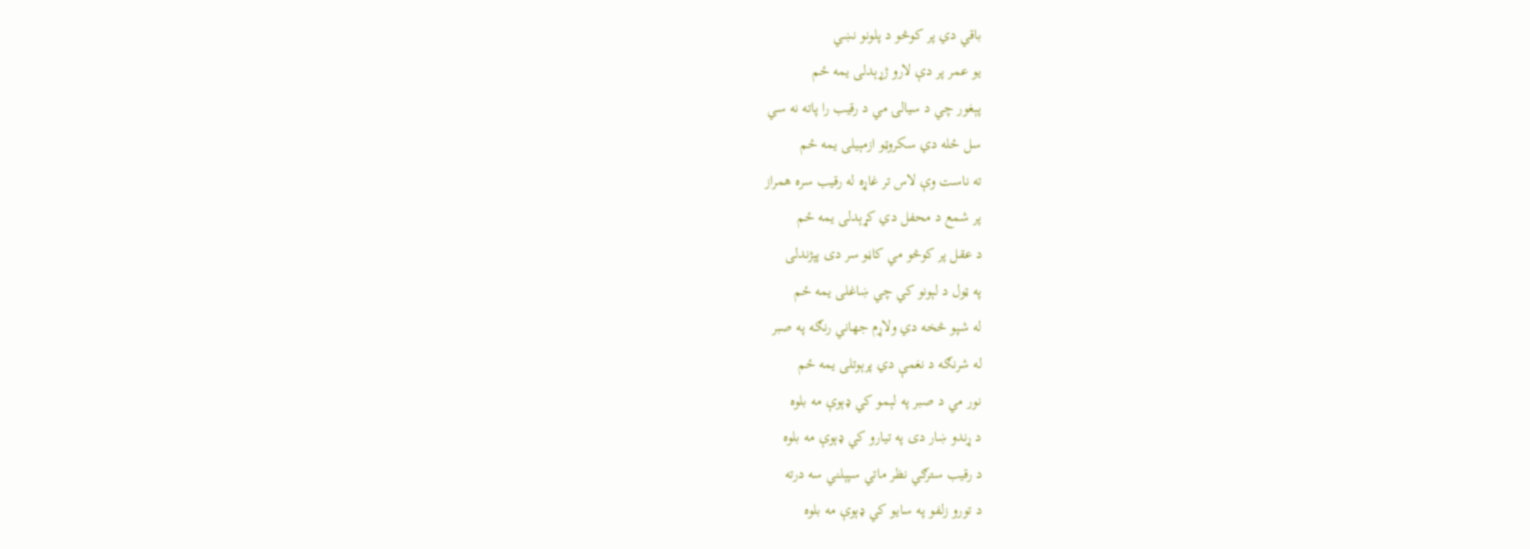باقي دي پر كوڅو د پلونو نښي
يو عمر پر دې لارو ژړېدلى يمه ځم
پېغور چي د سيالۍ مي د رقيب را پاته نه سي
سل ځله دي سكروټو ازمېيلى يمه ځم
ته ناست وې لاس تر غاړه له رقيب سره همراز
پر شمع د محفل دي كړېدلى يمه ځم
د عقل پر كوڅو مي كاڼو سر دى پېژندلى
په ټول د لېونو كي چي ښاغلى يمه ځم
له شپو څخه دي ولاړم جهاني رنګه په صبر
له شرنګه د نغمې دي پرېوتلى يمه ځم
نور مي د صبر په لېمو كي ډېوې مه بلوه
د ړندو ښار دى په تيارو كي ډېوې مه بلوه
د رقيب سترګي نظر ماتي سپېلني سه درته
د تورو زلفو په سايو كي ډېوې مه بلوه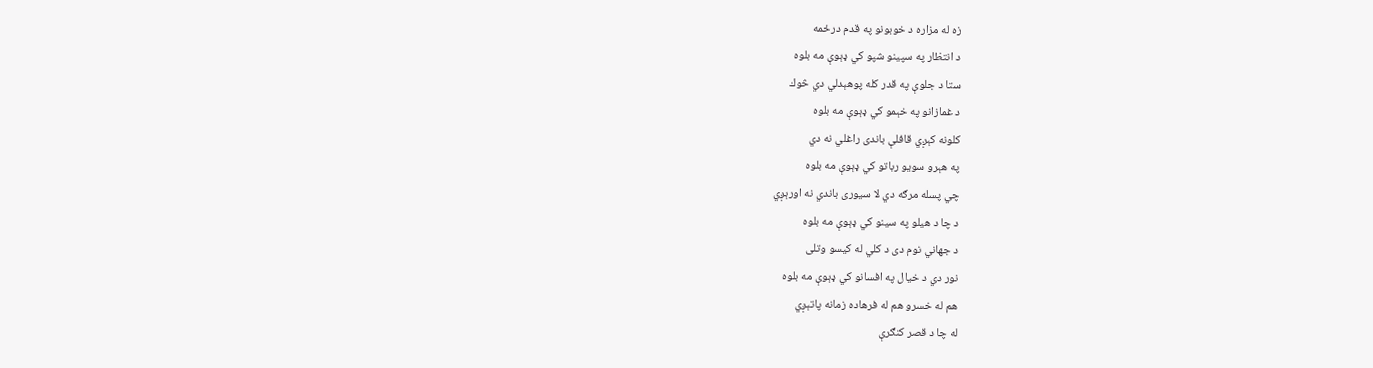زه له مزاره د خوبونو په قدم درځمه
د انتظار په سپينو شپو كي ډېوې مه بلوه
ستا د جلوې په قدر كله پوهېدلي دي څوك
د غمازانو په خېمو كي ډېوې مه بلوه
كلونه كېږي قافلې باندى راغلي نه دي
په هېرو سويو رباتو كي ډېوې مه بلوه
چي پسله مرګه دي لا سيورى باندي نه اورېږي
د چا د هيلو په سينو كي ډېوې مه بلوه
د جهاني نوم دى د كلي له كيسو وتلى
نور دي د خيال په افسانو كي ډېوې مه بلوه
هم له خسرو هم له فرهاده زمانه پاتېږي
له چا د قصر كنګرې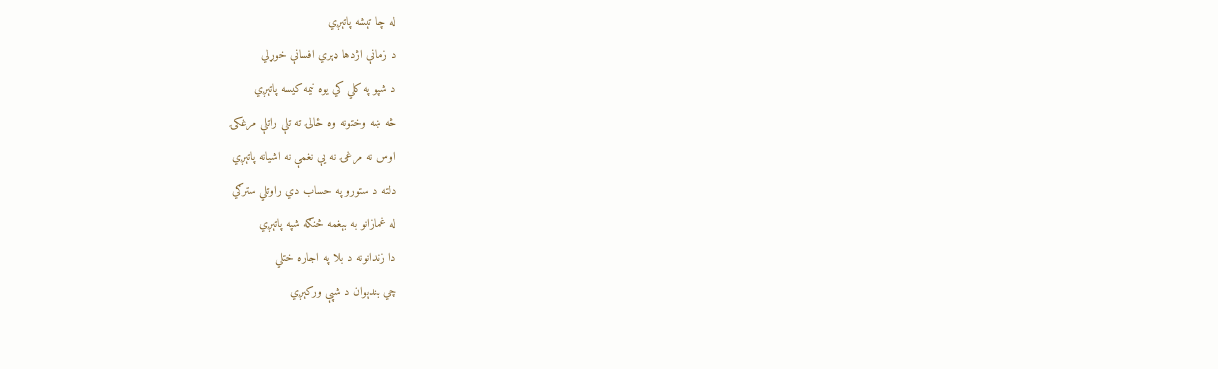له چا تېشه پاتېږي
د زمانې اژدها ډېري افسانې خوړلي
د شپو په كلي كي يوه نيمه كيسه پاتېږي
څه ښه وختونه وه ځالۍ ته تلې راتلې مرغكۍ
اوس نه مرغۍ نه يې نغمې نه اشيانه پاتېږي
دلته د ستورو په حساب دي راوتلي سترګي
له غمازانو به بېغمه څنګه شپه پاتېږي
دا زندانونه د بلا په اجاره ختلي
چي بندېوان د شپې وركېږي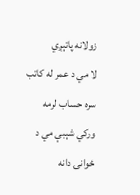زولانه پاتېږي
لا مي د عمر له كاتب سره حساب لرمه
وركي شېبې مي د ځوانۍ دانه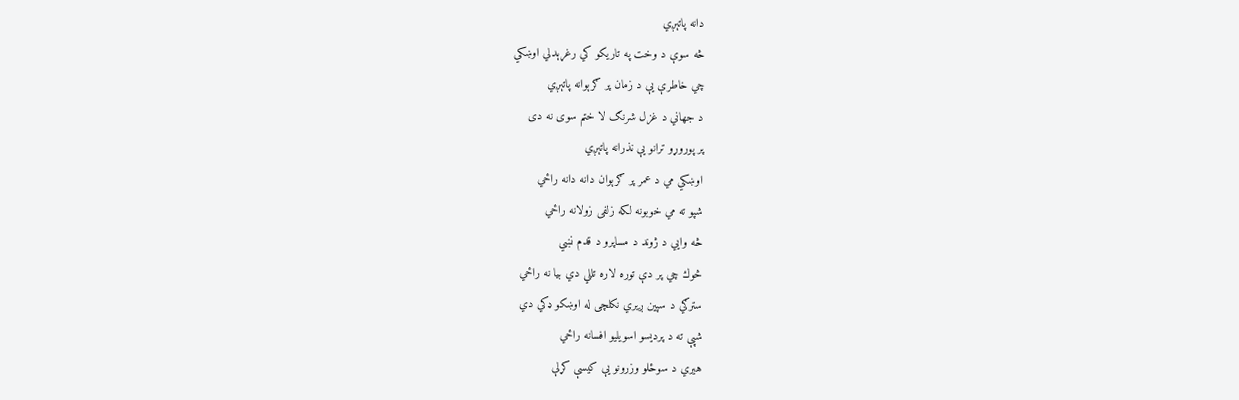دانه پاتېږي
څه سوې د وخت په تاريكو كي رغړېدلي اوښكي
چي خاطرې يې د زمان پر ګرېوانه پاتېږي
د جهاني د غزل شرنګ لا ختم سوى نه دى
پر پوروړو ترانو يې نذرانه پاتېږي
اوښكي مي د عمر پر ګرېوان دانه دانه راځي
شپو ته مي خوبونه لكه زلفى زولانه راځي
څه وايي د ژوند د مساپرو د قدم نښي
څوك چي پر دې توره لاره تللي دي بيا نه راځي
سترګي د سپين ږيري نكلچى له اوښكو ډكي دي
شپې ته د پرديسو اسويليو افسانه راځي
هيري د سوځلو وزرونو يې كيسې كړلې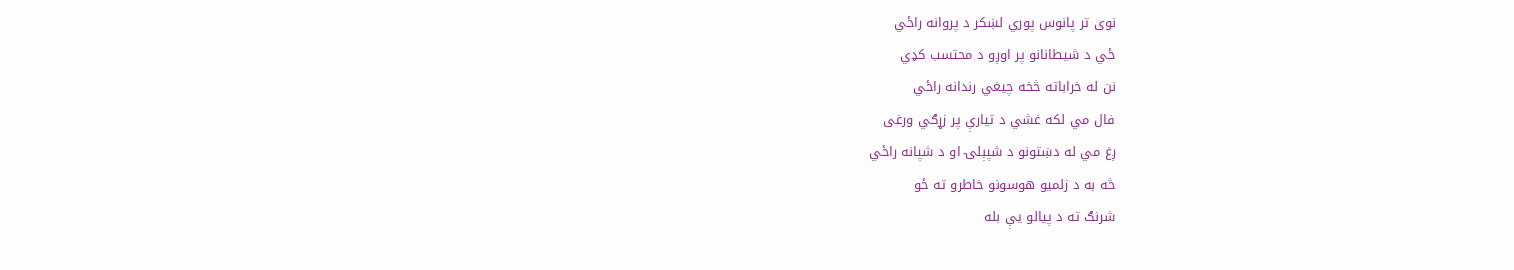نوى تر پانوس پوري لښكر د پروانه راځي
ځي د شيطانانو پر اوږو د محتسب كډي
نن له خراباته څخه چيغي رندانه راځي
فال مي لكه غشي د تيارې پر زړګي ورغى
ږغ مي له دښتونو د شپېلۍ او د شپانه راځي
څه به د زلميو هوسونو خاطرو ته ځو
شرنګ ته د پيالو يې بله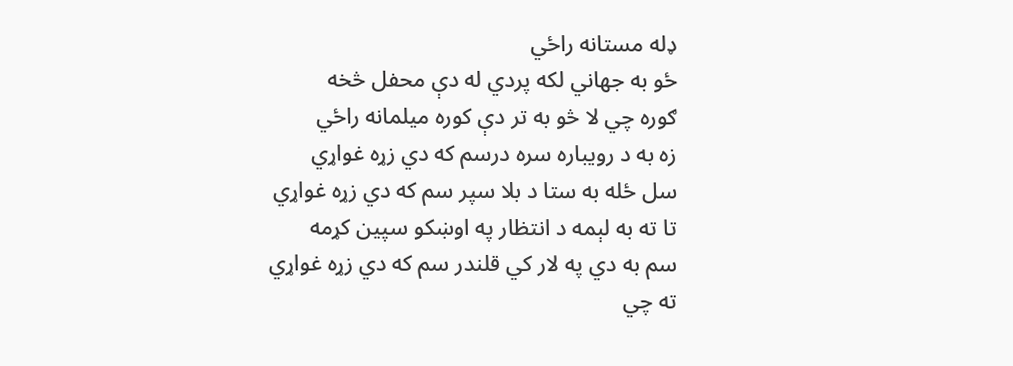ډله مستانه راځي
ځو به جهاني لكه پردي له دې محفل څخه
ګوره چي لا څو به تر دې كوره ميلمانه راځي
زه به د رويباره سره درسم كه دي زړه غواړي
سل ځله به ستا د بلا سپر سم كه دي زړه غواړي
تا ته به لېمه د انتظار په اوښكو سپين كړمه
سم به دي په لار كي قلندر سم كه دي زړه غواړي
ته چي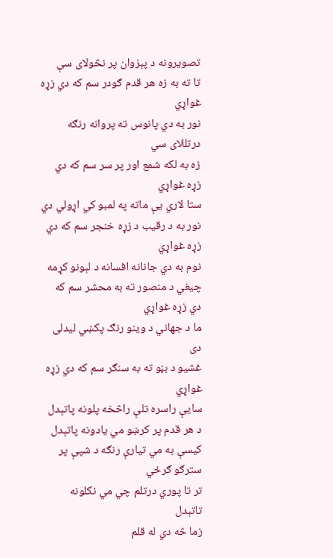تصويرونه د پېزوان پر نڅولاى سې
تا ته به زه هر قدم ګودر سم كه دي زړه غواړي
نور به دي پانوس ته پروانه رنګه درتللاى سي
زه به لكه شمع اور پر سر سم كه دي زړه غواړي
ستا لاري يې ماته په لمبو كي اړولي دي
نور به د رقيب د زړه خنجر سم كه دي زړه غواړي
نوم به دي جانانه افسانه د لېونو كړمه
چيغي د منصور ته به محشر سم كه دي زړه غواړي
ما د جهاني د وينو رنګ پكښي ليدلى دى
غشيو د بڼو ته به سنګر سم كه دي زړه غواړي
سايې راسره تلې راڅخه پلونه پاتېدل
د هر قدم پر كرښو مي يادونه پاتېدل
كيسې به مي تيارې رنګه د شپې پر سترګو ګرځي
تر تا پوري درتلم چي مي نكلونه تاتېدل
زما څه دي له قلم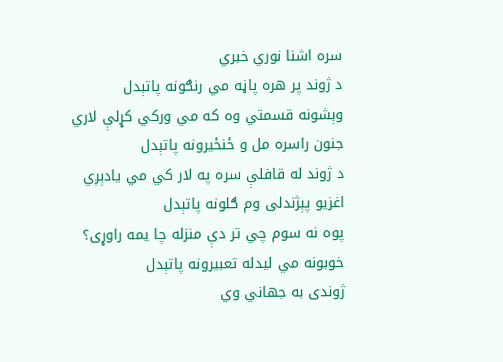سره اشنا نوري خبري
د ژوند پر هره پاڼه مي رنګونه پاتېدل
وېشونه قسمتي وه كه مي وركي كړلې لاري
جنون راسره مل و ځنځيرونه پاتېدل
د ژوند له قافلې سره په لار كي مي يادېږي
اغزيو پېژندلى وم ګلونه پاتېدل
پوه نه سوم چي تر دې منزله چا يمه راوړى؟
خوبونه مي ليدله تعبيرونه پاتېدل
ژوندى به جهاني وي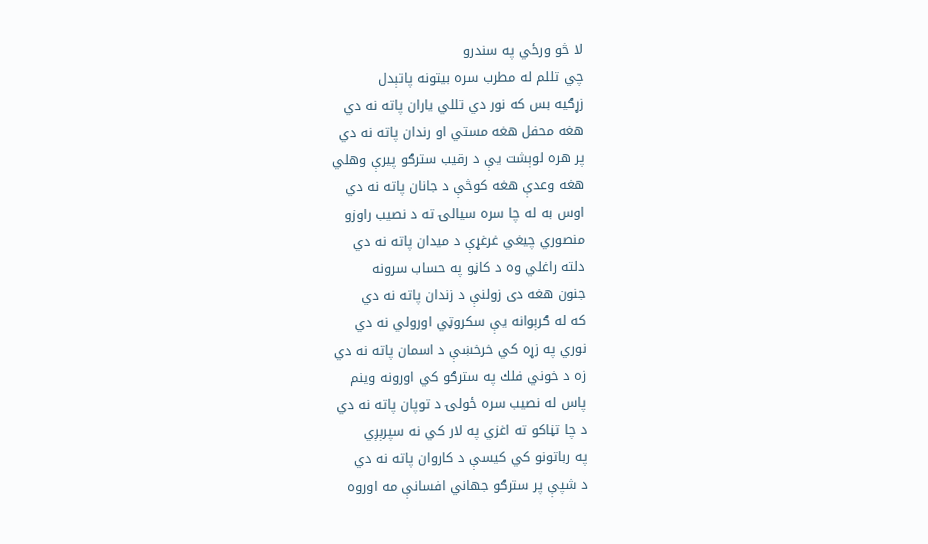لا څو ورځي په سندرو
چي تللم له مطرب سره بيتونه پاتېدل
زړګيه بس كه نور دي تللي ياران پاته نه دي
هغه محفل هغه مستي او رندان پاته نه دي
پر هره لوېشت يې د رقيب سترګو پيرې وهلي
هغه وعدې هغه كوڅې د جانان پاته نه دي
اوس به له چا سره سيالۍ ته د نصيب راوزو
منصوري چيغي غرغړې د ميدان پاته نه دي
دلته راغلي وه د كاڼو په حساب سرونه
جنون هغه دى زولنې د زندان پاته نه دي
كه له ګرېوانه يې سكروټي اورولي نه دي
نوري په زړه كي خرخښې د اسمان پاته نه دي
زه د خوني فلك په سترګو كي اورونه وينم
پاس له نصيب سره ځولۍ د توپان پاته نه دي
د چا تڼاكو ته اغزي په لار كي نه سپرېږي
په رباتونو كي كيسې د كاروان پاته نه دي
د شپې پر سترګو جهاني افسانې مه اوروه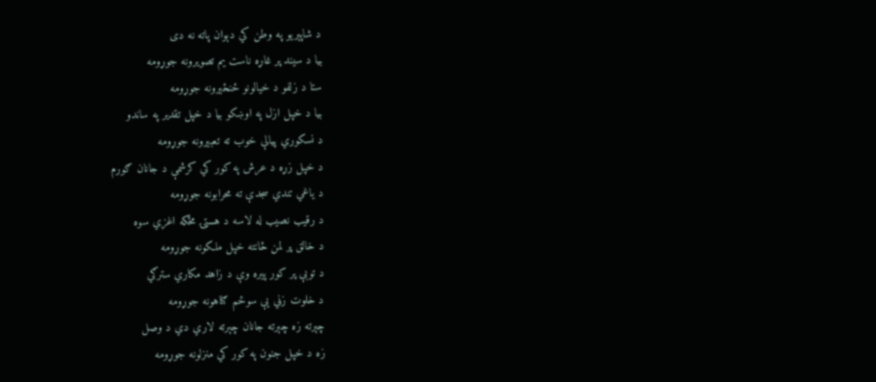د شاپېريو په وطن كي دېوان پاته نه دى
بيا د سيند پر غاړه ناست يم تصويرونه جوړومه
ستا د زلفو د خيالونو ځنځيرونه جوړومه
بيا د خپل ازل په اوښكو بيا د خپل تقدير په ساندو
د نسكوري پيالې خوب ته تعبيرونه جوړومه
د خپل زړه د عرش په كور كي كرشمې د جانان ګورم
د ياغي تندي سجدې ته محرابونه جوړومه
د رقيب نصيب له لاسه د هستۍ مځكه اغزي سوه
د خالق پر لمن ځانته خپل ملكونه جوړومه
د توبې پر كور پيره وې د زاهد مكاري سترګي
د خلوت زڼي يې سوځم ګناهونه جوړومه
چېرته زه چېرته جانان چېرته لاري دي د وصل
زه د خپل جنون په كور كي منزلونه جوړومه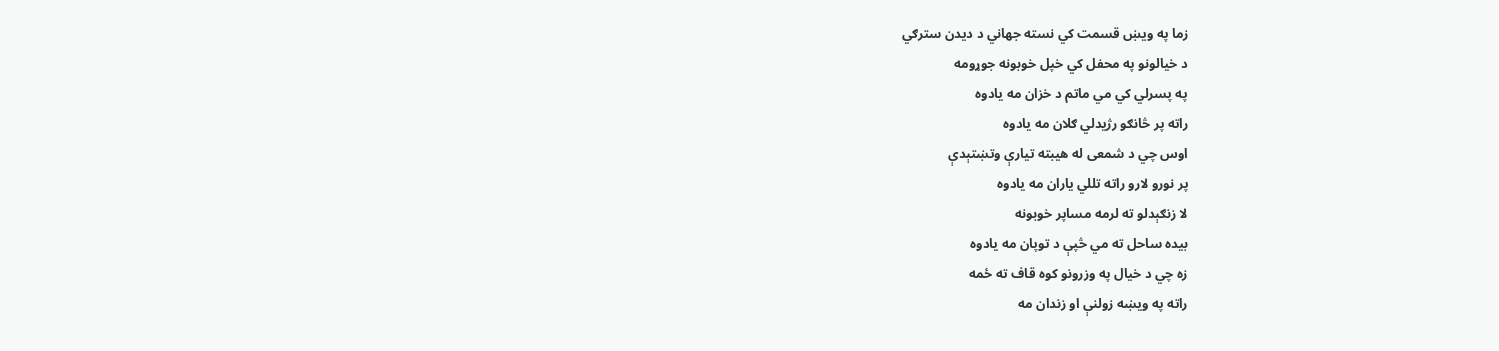زما په ويښ قسمت كي نسته جهاني د ديدن سترګي
د خيالونو په محفل كي خپل خوبونه جوړومه
په پسرلي كي مي ماتم د خزان مه يادوه
راته پر څانګو رژيدلي ګلان مه يادوه
اوس چي د شمعى له هيبته تيارې وتښتېدې
پر نورو لارو راته تللي ياران مه يادوه
لا زنګېدلو ته لرمه مساپر خوبونه
بيده ساحل ته مي څپې د توپان مه يادوه
زه چي د خيال په وزرونو كوه قاف ته ځمه
راته په ويښه زولنې او زندان مه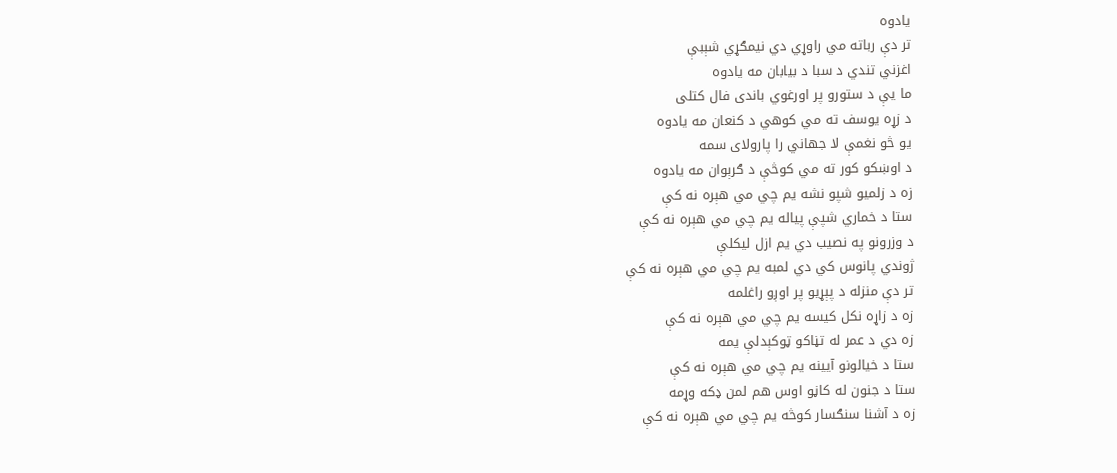يادوه
تر دې رباته مي راوړي دي نيمګړي شېبې
اغزني تندي د سبا د بيابان مه يادوه
ما يې د ستورو پر اورغوي باندى فال كتلى
د زړه يوسف ته مي كوهي د كنعان مه يادوه
يو څو نغمې لا جهاني را پارولاى سمه
د اوښكو كور ته مي كوڅې د ګرېوان مه يادوه
زه د زلميو شپو نشه يم چي مي هېره نه كې
ستا د خماري شپې پياله يم چي مي هېره نه كې
د وزرونو په نصيب دي يم ازل ليكلې
ژوندي پانوس كي دي لمبه يم چي مي هېره نه كې
تر دې منزله د پېړيو پر اوږو راغلمه
زه د زاړه نكل كيسه يم چي مي هېره نه كې
زه دي د عمر له تڼاكو ټوكېدلې يمه
ستا د خيالونو آيينه يم چي مي هېره نه كې
ستا د جنون له كاڼو اوس هم لمن ډكه وړمه
زه د آشنا سنګسار كوڅه يم چي مي هېره نه كې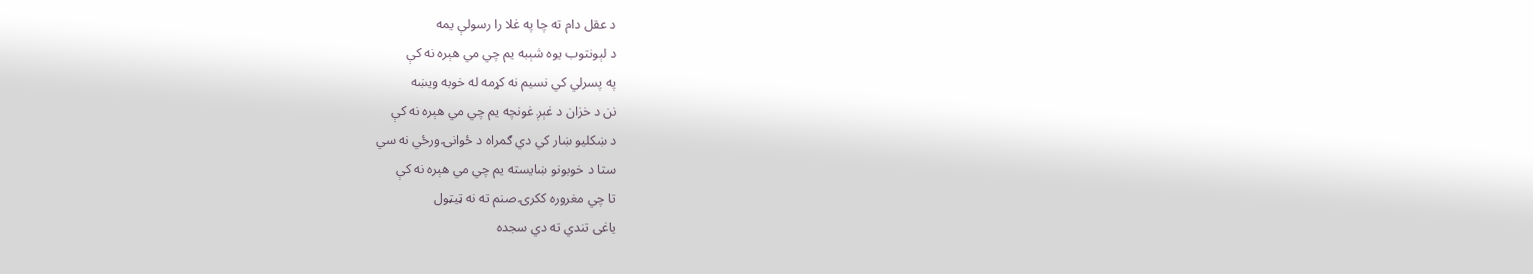د عقل دام ته چا په غلا را رسولې يمه
د لېونتوب يوه شېبه يم چي مي هېره نه كې
په پسرلي كي نسيم نه كړمه له خوبه ويښه
نن د خزان د غېږ غونچه يم چي مي هېره نه كې
د ښكليو ښار كي دي ګمراه د ځوانۍ ورځي نه سي
ستا د خوبونو ښايسته يم چي مي هېره نه كې
تا چي مغروره ككرۍ صنم ته نه ټيټول
ياغى تندي ته دي سجده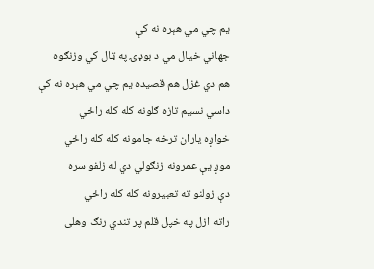يم چي مي هېره نه كې
جهاني خيال مي د بوډۍ په ټال كي وزنګوه
هم دي غزل هم قصيده يم چي مي هېره نه كې
داسي نسيم تازه ګلونه كله كله راځي
خواږه ياران ترخه جامونه كله كله راځي
موږ يې عمرونه زنګولي دي له زلفو سره
دې زولنو ته تعبيرونه كله كله راځي
راته ازل په خپل قلم پر تندي رنګ وهلى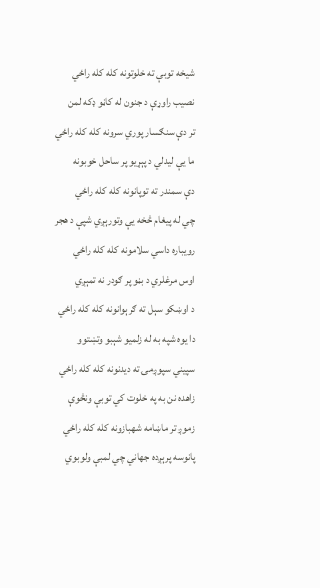شيخه توبې ته خلوتونه كله كله راځي
نصيب راوړې د جنون له كاڼو ډكه لمن
تر دې سنګسار پوري سرونه كله كله راځي
ما يې ليدلي د پېړيو پر ساحل خوبونه
دې سمندر ته توپانونه كله كله راځي
چي له پيغام څخه يې وتورېږي شپې د هجر
رويباره داسي سلامونه كله كله راځي
اوس مرغلري د بڼو پر ګودر نه تمېږي
د اوښكو سېل ته ګرېوانونه كله كله راځي
دا يوه شپه به له زلميو شېبو وتښتوو
سپيني سپوږمۍ ته ديدنونه كله كله راځي
زاهده نن به په خلوت كي توبې ونڅوې
زموږ تر ماښامه شهبازونه كله كله راځي
پانوسه پرېږده جهاني چي لمبې ولوبوي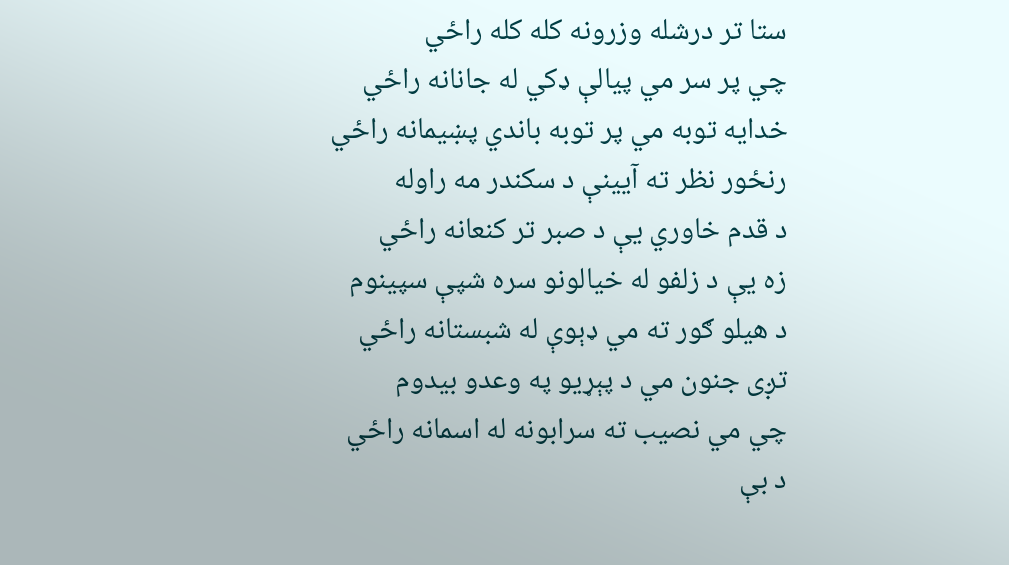ستا تر درشله وزرونه كله كله راځي
چي پر سر مي پيالې ډكي له جانانه راځي
خدايه توبه مي پر توبه باندي پښيمانه راځي
رنځور نظر ته آيينې د سكندر مه راوله
د قدم خاوري يې د صبر تر كنعانه راځي
زه يې د زلفو له خيالونو سره شپې سپينوم
د هيلو ګور ته مي ډېوې له شبستانه راځي
تږى جنون مي د پېړيو په وعدو بيدوم
چي مي نصيب ته سرابونه له اسمانه راځي
د بې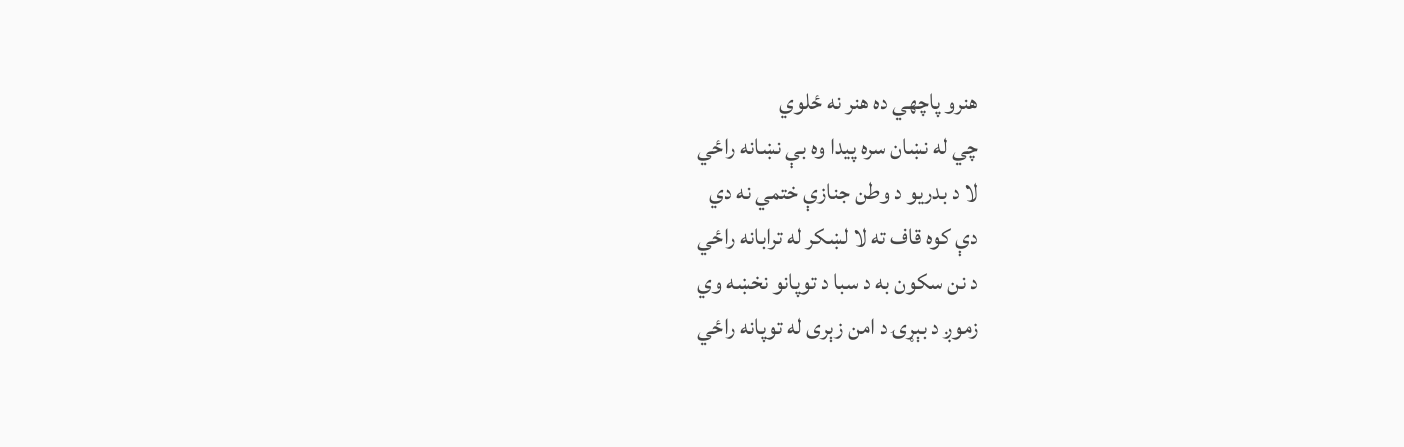هنرو پاچهي ده هنر نه ځلوي
چي له نښان سره پيدا وه بې نښانه راځي
لا د بدريو د وطن جنازې ختمي نه دي
دې كوه قاف ته لا لښكر له ترابانه راځي
د نن سكون به د سبا د توپانو نخښه وي
زموږ د بېړۍ د امن زېرى له توپانه راځي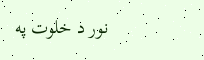نور د خلوت په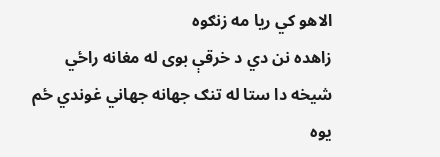الاهو كي ريا مه زنګوه
زاهده نن دي د خرقې بوى له مغانه راځي
شيخه دا ستا له تنګ جهانه جهاني غوندي ځم
يوه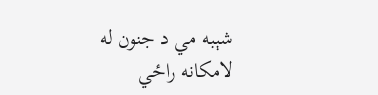شېبه مي د جنون له لامكانه راځي